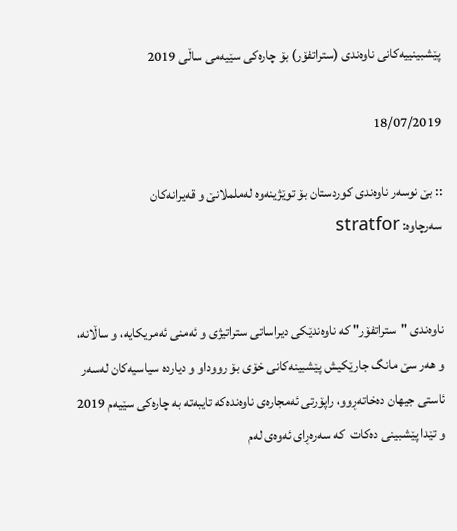پێشبینییه‌كانی ناوه‌ندى (ستراتفۆر) بۆ چاره‌كی سێیه‌مى ساڵی 2019

18/07/2019

:: بێ نوسەر ناوه‌ندی كوردستان بۆ توێژینه‌وه‌ له‌ململانێ و قه‌یرانه‌كان
سه‌رچاوه‌: stratfor


ناوه‌ندی "ستراتفۆر" كه‌ ناوه‌ندێكی دیراساتی ستراتیژی و ئه‌منی ئه‌مریكایه‌، و ساڵانه‌، و هه‌ر سێ مانگ جارێكیش پێشبینه‌كانی خۆی بۆ رووداو و دیارده‌ سیاسیه‌كان له‌سه‌ر ئاستی جیهان ده‌خاته‌ڕوو، راپۆرتى ئه‌مجاره‌ی ناوه‌نده‌كه‌ تایبه‌ته‌ به‌ چاره‌كى سێیه‌م 2019 و تێدا پێشبینى ده‌كات  كه‌ سه‌ره‌ڕای ئه‌وه‌ی له‌م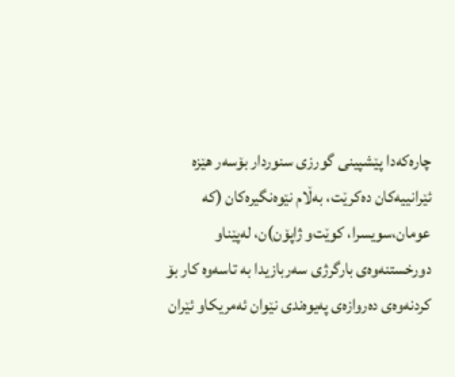چاره‌كه‌دا پێشپینی گورزی سنوردار بۆسه‌ر هێزه‌ ئێرانییه‌كان ده‌كرێت، به‌ڵام نێوه‌نگیره‌كان (كه‌ عومان،سویسرا، كوێت‌و ژاپۆن)ن، له‌پێناو دورخستنه‌وه‌ى بارگرژى سه‌ربازیدا به‌ تاسه‌وه‌ كار بۆ كردنه‌وه‌ی ده‌روازه‌ی په‌یوه‌ندی نێوان ئه‌مریكا‌و ئێران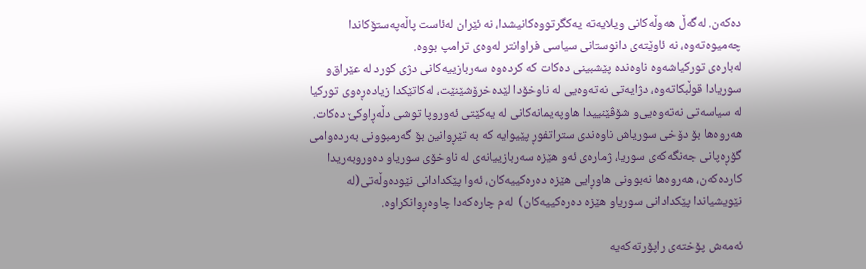ده‌كه‌ن. له‌گه‌ڵ هه‌وڵه‌كانی ویلایه‌ته‌ یه‌كگرتووه‌كانیشدا، نه‌ ئێران له‌ئاست پاڵه‌په‌ستۆكاندا چه‌میوه‌ته‌وه‌، نه‌ ئاوێته‌ی دانوستانی سیاسی فراوانتر له‌وه‌ی ترامپ بووه‌.
له‌باره‌ی توركیاشه‌وه‌ ناوه‌نده‌ پێشبینی ده‌كات كه‌ كرده‌وه‌ سه‌ربازییه‌كانی دژی كورد له‌ عێراق‌و سوریادا قوڵبكاته‌وه‌، دژایه‌تی نه‌ته‌وه‌یی له‌ ناوخۆدا لێده‌خرۆشێنێت، له‌كاتێكدا زیاده‌ڕه‌وی توركیا له‌ سیاسه‌تی نه‌ته‌وه‌یی‌و شۆڤێنییدا هاوپه‌یمانه‌كانی له‌ یه‌كێتی ئه‌وروپا توشی دڵه‌ڕاوكێ ده‌كات.
هه‌روه‌ها بۆ دۆخی سوریاش ناوه‌ندی ستراتفوڕ پێیوایه‌ كه‌ به‌ تێڕوانین بۆ گه‌رمبوونی به‌رده‌وامى گۆڕه‌پانی جه‌نگه‌كه‌ی سوریا، ژماره‌ی ئه‌و هێزه‌ سه‌ربازییانه‌ی له‌ ناوخۆی سوریا‌و ده‌وروبه‌ریدا كارده‌كه‌ن، هه‌روه‌ها نه‌بوونی هاوڕایی هێزه‌ ده‌ره‌كییه‌كان، ئه‌وا پێكدادانی نێوده‌وڵه‌تی(له‌ نێویشیاندا پێكدادانی سوریا‌و هێزه‌ ده‌ره‌كییه‌كان)  له‌م چاره‌كه‌دا چاوه‌ڕوانكراوه‌.

ئه‌مه‌ش پۆخته‌ی راپۆرته‌كه‌یه‌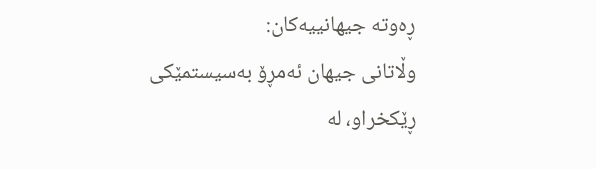ڕه‌وته‌ جیهانییه‌كان:
وڵاتانی جیهان ئه‌مڕۆ به‌سیستمێكی ڕێكخراو، له‌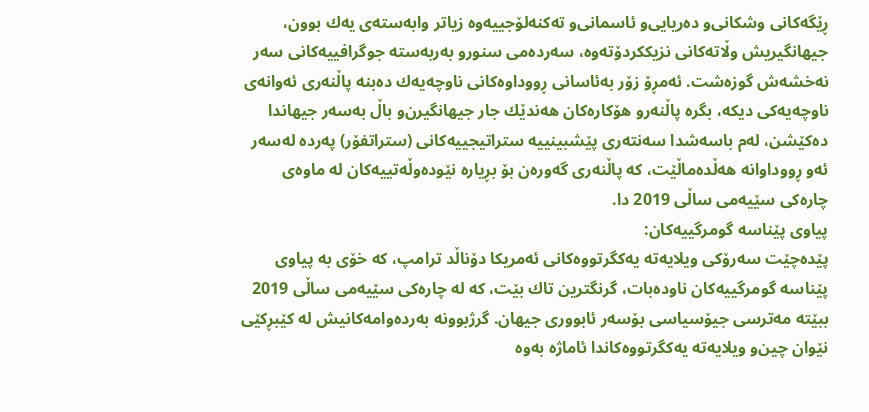ڕێگه‌كانی وشكانی‌و ده‌ریایی‌و ئاسمانی‌و ته‌كنه‌لۆجییه‌وه‌ زیاتر وابه‌سته‌ی یه‌ك بوون، جیهانگیریش وڵاته‌كانی نزیككردۆته‌وه‌، سه‌رده‌می سنور‌و به‌ربه‌سته‌ جوگرافییه‌كانی سه‌ر نه‌خشه‌ش گوزه‌شت. ئه‌مڕۆ زۆر به‌ئاسانی ڕووداوه‌كانی ناوچه‌یه‌ك ده‌بنه‌ پاڵنه‌ری ئه‌وانه‌ی ناوچه‌یه‌كی دیكه‌، بگره‌ پاڵنه‌رو هۆكاره‌كان هه‌ندێك جار جیهانگیرن‌و باڵ به‌سه‌ر جیهاندا ده‌كێشن، له‌م باسه‌شدا سه‌نته‌ری پێشبینییه‌ ستراتیجییه‌كانى (ستراتفۆر) په‌رده‌ له‌سه‌ر ئه‌و ڕووداوانه‌ هه‌ڵده‌ماڵێت، كه‌ پاڵنه‌ری گه‌وره‌ن بۆ بڕیاره‌ نێوده‌وڵه‌تییه‌كان له‌ ماوه‌ی چاره‌كی سێیه‌می ساڵی 2019 دا.
پیاوى پێناسه‌ گومرگییه‌كان:
پێده‌چێت سه‌رۆكی ویلایه‌ته‌ یه‌كگرتووه‌كانی ئه‌مریكا دۆناڵد ترامپ، كه‌ خۆى به‌ پیاوى پێناسه‌ گومرگییه‌كان ناوده‌بات، گرنگترین تاك بێت، كه‌ له‌ چاره‌كی سێیه‌می ساڵی 2019 ببێته‌ مه‌ترسی جیۆسیاسی بۆسه‌ر ئابووری جیهان. گرژبوونه‌ به‌رده‌وامه‌كانیش له‌ كێبڕكێی نێوان چین‌و ویلایه‌ته‌ یه‌كگرتووه‌كاندا ئاماژه‌ به‌وه‌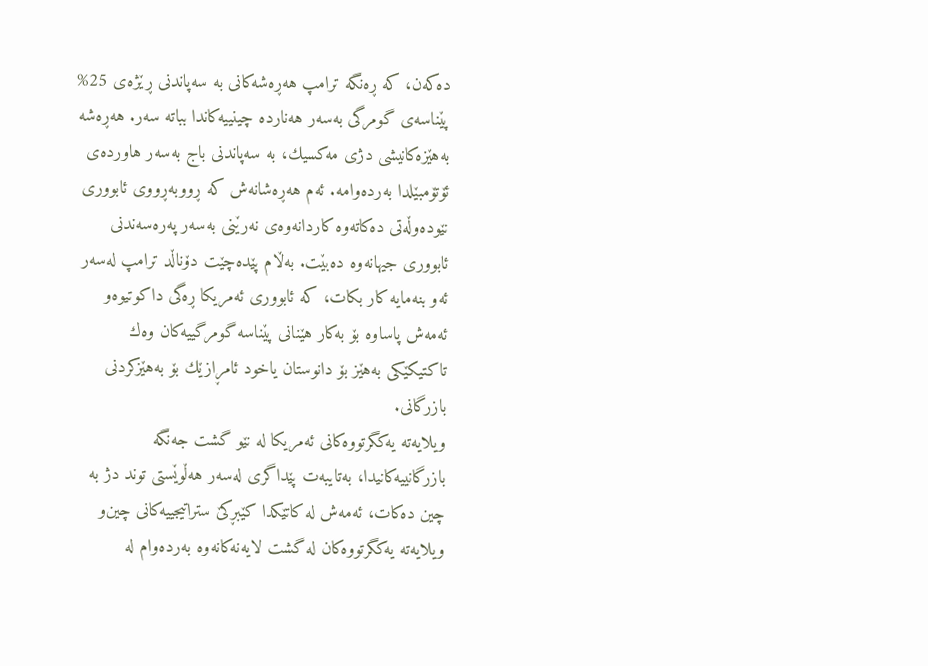ده‌كه‌ن، كه‌ ڕه‌نگه‌ ترامپ هه‌ڕه‌شه‌كانی به‌ سه‌پاندنی ڕێژه‌ی 25% پێناسه‌ى گومرگی به‌سه‌ر هه‌نارده‌ چینییه‌كاندا بباته‌ سه‌ر. هه‌ڕه‌شه‌ به‌هێزه‌كانیشی دژی مه‌كسیك، به‌ سه‌پاندنی باج به‌سه‌ر هاورده‌ی ئۆتۆمبێلدا به‌رده‌وامه‌. ئه‌م هه‌ڕه‌شانه‌ش كه‌ ڕووبه‌ڕووی ئابووری نێوده‌وڵه‌تی ده‌كاته‌وه‌ كاردانه‌وه‌ی نه‌رێنى به‌سه‌ر په‌ره‌سه‌ندنی ئابووری جیهانه‌وه‌ ده‌بێت. به‌ڵام پێده‌چێت دۆناڵد ترامپ له‌سه‌ر ئه‌و بنه‌مایه‌ كار بكات، كه‌ ئابووری ئه‌مریكا ڕه‌گی داكوتیوه‌‌و ئه‌مه‌ش پاساوه‌ بۆ به‌كار هێنانی پێناسه‌ گومرگییه‌كان وه‌ك تاكتیكێكی به‌هێز بۆ دانوستان یاخود ئامڕازێك بۆ به‌هێزكردنی بازرگانی.
ویلایه‌ته‌ یه‌كگرتووه‌كانی ئه‌مریكا له‌ نێو گشت جه‌نگه‌ بازرگانییه‌كانیدا، به‌تایبه‌ت پێداگری له‌سه‌ر هه‌ڵوێستی توند دژ به‌ چین ده‌كات، ئه‌مه‌ش له‌ كاتێكدا كێبڕكێ ستراتیجییه‌كانی چین‌و ویلایه‌ته‌ یه‌كگرتووه‌كان له‌ گشت لایه‌نه‌كانه‌وه‌ به‌رده‌وام له‌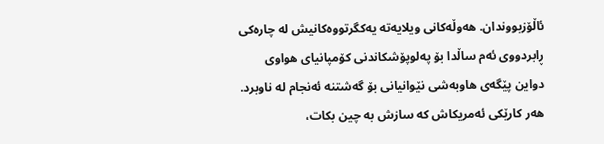ئاڵۆزبووندان. هه‌وڵه‌كانی ویلایه‌ته‌ یه‌كگرتووه‌كانیش له‌ چاره‌كی ڕابردووی ئه‌م ساڵدا بۆ په‌لوپۆشكاندنی كۆمپانیای هواوی دواین پێگه‌ی هاوبه‌شی نێوانیانی بۆ گه‌شتنه‌ ئه‌نجام له‌ ناوبرد. هه‌ر كارێكی ئه‌مریكاش كه‌ سازش به‌ چین بكات،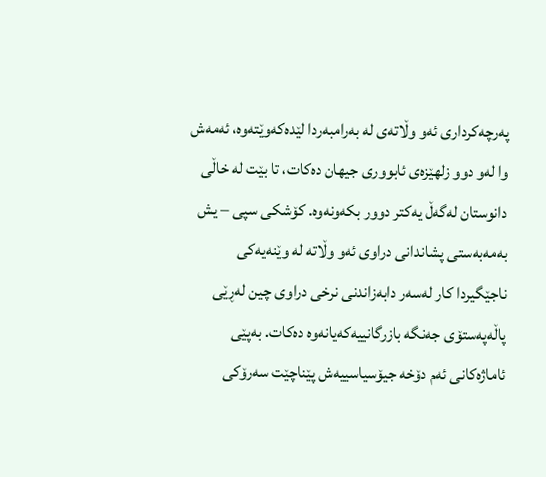په‌رچه‌كرداری ئه‌و وڵاته‌ی له‌ به‌رامبه‌ردا لێده‌كه‌وێته‌وه‌، ئه‌مه‌ش وا له‌و دوو زلهێزه‌ی ئابووری جیهان ده‌كات، تا بێت له‌ خاڵی دانوستان له‌گه‌ڵ یه‌كتر دوور بكه‌ونه‌وه‌. كۆشكی سپی – یش به‌مه‌به‌ستی پشاندانی دراوی ئه‌و وڵاته‌ له‌ وێنه‌یه‌كی ناجێگیردا كار له‌سه‌ر دابه‌زاندنی نرخی دراوی چین له‌ڕێی پاڵه‌په‌ستۆی جه‌نگه‌ بازرگانییه‌كه‌یانه‌وه‌ ده‌كات. به‌پێی ئاماژه‌كانی ئه‌م دۆخه‌ جیۆسیاسییه‌ش پێناچێت سه‌رۆكی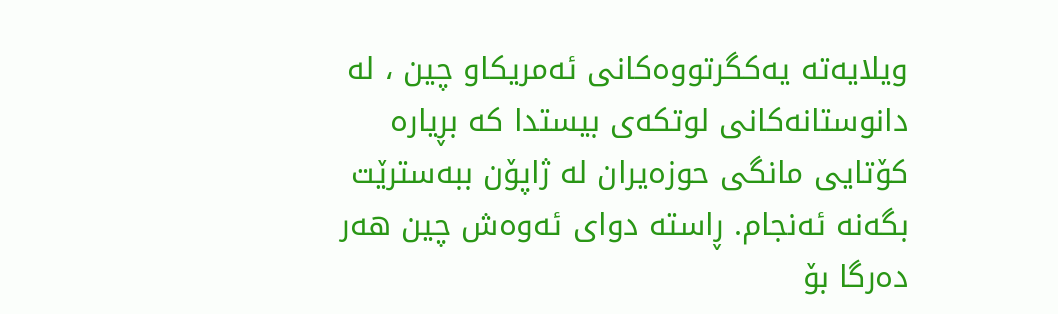ویلایه‌ته‌ یه‌كگرتووه‌كانی ئه‌مریكا‌و چین ، له‌ دانوستانه‌كانی لوتكه‌ی بیستدا كه‌ بڕیاره‌ كۆتایی مانگی حوزه‌یران له‌ ژاپۆن ببه‌سترێت بگه‌نه‌ ئه‌نجام. ڕاسته‌ دوای ئه‌وه‌ش چین هه‌ر ده‌رگا بۆ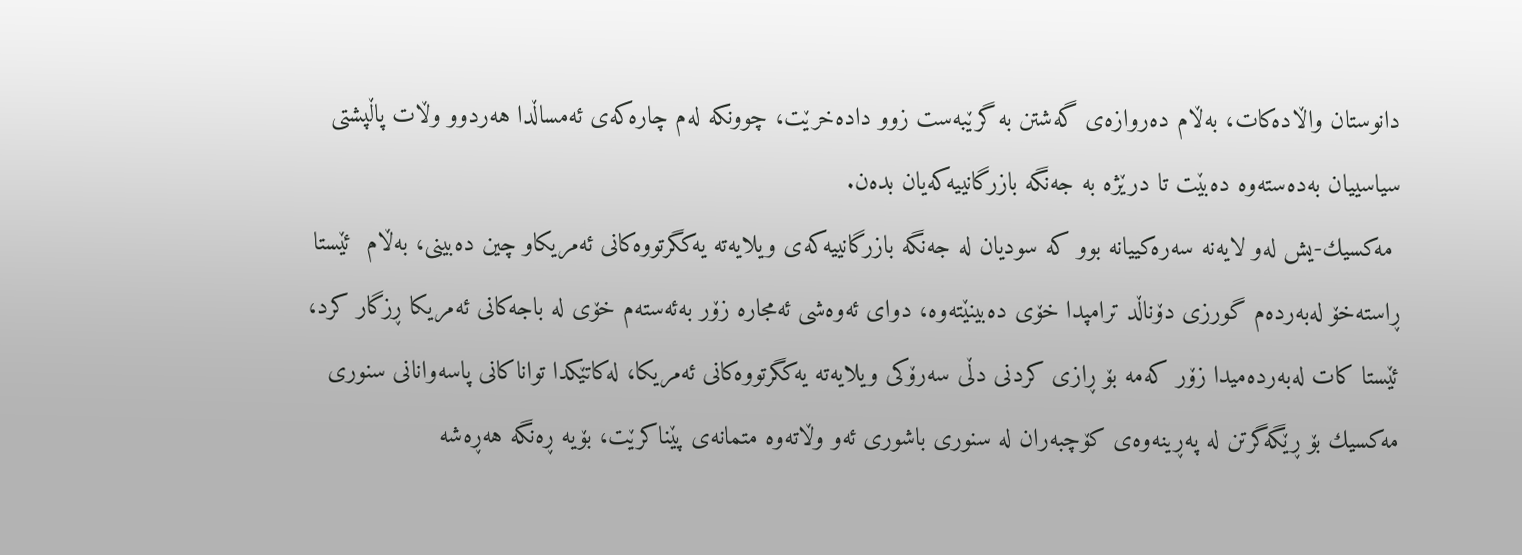دانوستان واڵاده‌كات، به‌ڵام ده‌روازه‌ی گه‌شتن به‌ گرێبه‌ست زوو داده‌خرێت، چوونكه‌ له‌م چاره‌كه‌ی ئه‌مساڵدا هه‌ردوو وڵات پاڵپشتی سیاسییان به‌ده‌سته‌وه‌ ده‌بێت تا درێژه‌ به‌ جه‌نگه‌ بازرگانییه‌كه‌یان بده‌ن.
 مه‌كسیك-یش له‌و لایه‌نه‌ سه‌ره‌كییانه‌ بوو كه‌ سودیان له‌ جه‌نگه‌ بازرگانییه‌كه‌ی ویلایه‌ته‌ یه‌كگرتووه‌كانی ئه‌مریكا‌و چین ده‌بینی، به‌ڵام  ئێستا ڕاسته‌خۆ له‌به‌رده‌م گورزی دۆناڵد ترامپدا خۆی ده‌بینێته‌وه‌، دوای ئه‌وه‌شی ئه‌مجاره‌ زۆر به‌ئه‌سته‌م خۆی له‌ باجه‌كانى ئه‌مریكا ڕزگار كرد، ئێستا كات له‌به‌رده‌میدا زۆر كه‌مه‌ بۆ ڕازی كردنی دڵی سه‌رۆكی ویلایه‌ته‌ یه‌كگرتووه‌كانی ئه‌مریكا، له‌كاتێكدا تواناكانی پاسه‌وانانی سنوری مه‌كسیك بۆ ڕێگه‌گرتن له‌ په‌ڕینه‌وه‌ی كۆچبه‌ران له‌ سنوری باشوری ئه‌و وڵاته‌وه‌ متمانه‌ی پێناكرێت، بۆیه‌ ڕه‌نگه‌ هه‌ڕه‌شه‌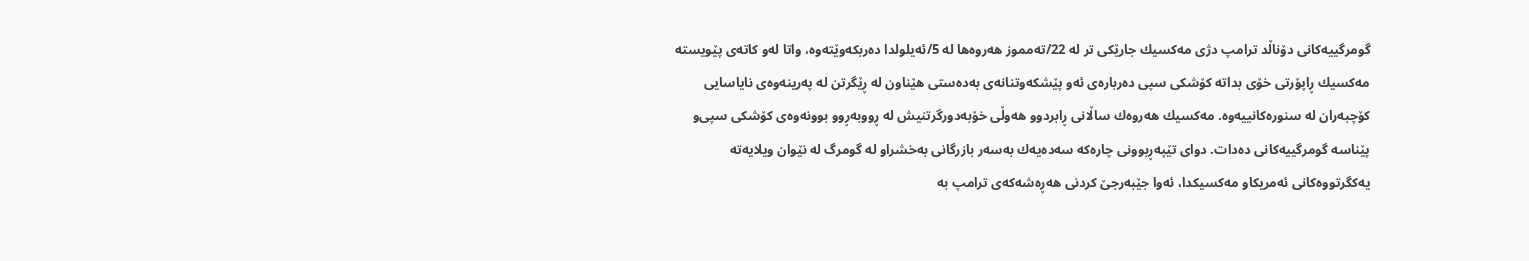گومرگییه‌كانی دۆناڵد ترامپ دژی مه‌كسیك جارێكی تر له‌ 22/ته‌مموز هه‌روه‌ها له‌ 5/ئه‌یلولدا ده‌ربكه‌وێته‌وه‌، واتا له‌و كاته‌ی پێویسته‌ مه‌كسیك ڕاپۆرتی خۆی بداته‌ كۆشكی سپی ده‌رباره‌ی ئه‌و پێشكه‌وتنانه‌ی به‌ده‌ستی هێناون له‌ ڕێگرتن له‌ په‌رینه‌وه‌ی نایاسایی كۆچبه‌ران له‌ سنوره‌كانییه‌وه‌. مه‌كسیك هه‌روه‌ك ساڵانی ڕابردوو هه‌وڵی خۆبه‌دورگرتنیش له‌ ڕووبه‌ڕوو بوونه‌وه‌ی كۆشكی سپی‌و پێناسه‌ گومرگییه‌كانی ده‌دات. دوای تێپه‌ڕبوونی چاره‌كه‌ سه‌ده‌یه‌ك به‌سه‌ر بازرگانی به‌خشراو له‌ گومرگ له‌ نێوان ویلایه‌ته‌ یه‌كگرتووه‌كانی ئه‌مریكا‌و مه‌كسیكدا، ئه‌وا جێبه‌رجێ كردنی هه‌ڕه‌شه‌كه‌ی ترامپ به‌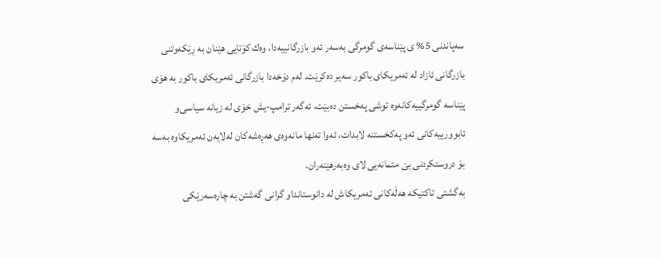سه‌پاندنی 5% ی پێناسه‌ی گومرگی به‌سه‌ر ئه‌و بازرگانییه‌دا، وه‌ك كۆتایی هێنان به‌ ڕێكه‌وتنی بازرگانی ئازاد له‌ ئه‌مریكای باكور سه‌یر ده‌كرێت. له‌م دۆخه‌دا بازرگانی ئه‌مریكای باكور به‌ هۆی پێناسه‌ گومرگییه‌كانه‌وه‌ توشی په‌خستن ده‌بێت، ئه‌گه‌ر ترامپ-یش خۆی له‌ زیانه‌ سیاسی‌و ئابوورییه‌كانی ئه‌و په‌كخستنه‌ لابدات، ئه‌وا ته‌نها مانه‌وه‌ی هه‌ڕه‌شه‌كان له‌لایه‌ن ئه‌مریكاوه‌ به‌سه‌ بۆ دروستكردنی بێ متمانه‌یی لای وه‌به‌رهێنه‌ران.
به‌گشتی تاكتیكه‌ هه‌ڵه‌كانی ئه‌مریكاش له‌ دانوستاندا‌و گرانی گه‌شتن به‌ چاره‌سه‌رێكی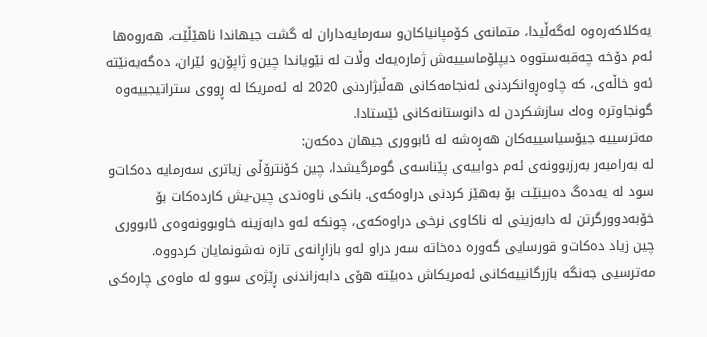یه‌كلاكه‌ره‌وه‌ له‌گه‌ڵیدا، متمانه‌ی كۆمپانیاكان‌و سه‌رمایه‌داران له‌ گشت جیهاندا ناهێڵێت، هه‌روه‌ها ئه‌م دۆخه‌ چه‌قبه‌ستووه‌ دیپلۆماسییه‌ش ژماره‌یه‌ك وڵات له‌ نێویاندا چین‌و ژاپۆن‌و ئێران، ده‌گه‌یه‌نێته‌ ئه‌و خاڵه‌ی، كه‌ چاوه‌ڕوانكردنی ئه‌نجامه‌كانی هه‌ڵبژاردنی 2020 له‌ ئه‌مریكا له‌ ڕووی ستراتیجییه‌وه‌ گونجاوتره‌ وه‌ك سازشكردن له‌ دانوستانه‌كانی ئێستادا.
مه‌ترسییه‌ جیۆسیاسییه‌كان هه‌ڕه‌شه‌ له‌ ئابووری جیهان ده‌كه‌ن:
له‌ به‌رامبه‌ر به‌رزبوونه‌ی ئه‌م دواییه‌ی پێناسه‌ى گومرگیشدا، چین كۆنترۆڵى زیاترى سه‌رمایه‌ ده‌كات‌و سود له‌ یه‌ده‌گ ده‌بینێـت بۆ به‌هێز كردنی دراوه‌كه‌ی. بانكی ناوه‌ندی چین-یش كارده‌كات بۆ خۆبه‌دوورگرتن له‌ دابه‌زینی له‌ ناكاوی نرخی دراوه‌كه‌ی، چونكه‌ ئه‌و دابه‌زینه‌ خاوبوونه‌وه‌ی ئابووری چین زیاد ده‌كات‌و قورسایی گه‌وره‌ ده‌خاته‌ سه‌ر دراو له‌‌و بازاڕانه‌ی تازه‌ نه‌شونمایان كردووه‌. مه‌ترسیی جه‌نگه‌ بازرگانییه‌كانی ئه‌مریكاش ده‌بێته‌ هۆی دابه‌زاندنی ڕێژه‌ی سوو له‌ ماوه‌ی چاره‌كی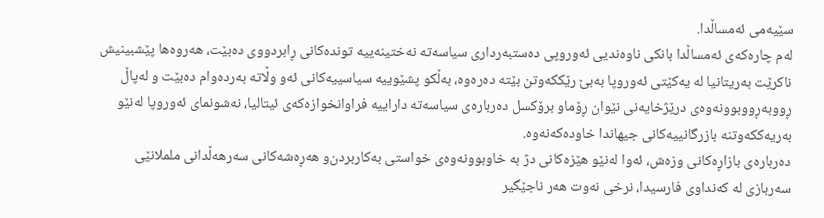سێیه‌می ئه‌مساڵدا.
له‌م چاره‌كه‌ی ئه‌مساڵدا بانكی ناوه‌ندیی ئه‌وروپی ده‌ستبه‌رداری سیاسه‌ته‌ نه‌ختینه‌ییه‌ تونده‌كانی ڕابردووی ده‌بێت، هه‌روه‌ها پێشبینیش ناكرێت به‌ریتانیا له‌ یه‌كێتی ئه‌وروپا به‌بێ رێككه‌وتن بێته‌ ده‌ره‌وه‌، به‌ڵكو پشێوییه‌ سیاسییه‌كانی ئه‌و وڵاته‌ به‌رده‌وام ده‌بێت و له‌پاڵ ڕووبه‌ڕووبوونه‌وه‌ی درێژخایه‌نی نێوان ڕۆما‌و برۆكسل ده‌رباره‌ی سیاسه‌ته‌ داراییه‌ فراوانخوازه‌كه‌ی ئیتالیا، نه‌شونمای ئه‌وروپا له‌نێو به‌ریه‌ككه‌وتنه‌ بازرگانییه‌كانی جیهاندا خاوده‌كه‌نه‌وه‌.
ده‌رباره‌ی بازاڕه‌كانی وزه‌ش، ئه‌وا له‌نێو هێزه‌كانی دژ به‌ خاوبوونه‌وه‌ی خواستی به‌كاربردن‌و هه‌ڕه‌شه‌كانی سه‌رهه‌ڵدانی ململانێی سه‌ربازی له‌ كه‌نداوی فارسیدا، نرخی نه‌وت هه‌ر ناجێگیر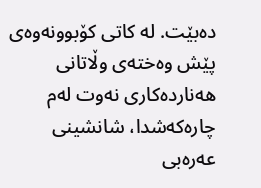ده‌بێت. له‌ كاتی كۆبوونه‌وه‌ی پێش وه‌خته‌ی وڵاتانی هه‌نارده‌كاری نه‌وت له‌م چاره‌كه‌شدا، شانشینی عه‌ره‌بی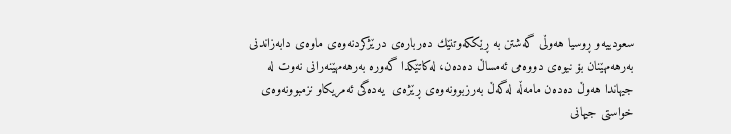سعودییه‌‌و ڕوسیا هه‌وڵی گه‌شتن به‌ ڕێككه‌وتنێك ده‌رباره‌ی درێژكردنه‌وه‌ی ماوه‌ی دابه‌زاندنی به‌رهه‌مهێنان بۆ نیوه‌ی دووه‌می ئه‌مساڵ ده‌ده‌ن، له‌كاتێكدا گه‌وره‌ به‌رهه‌مهێنه‌رانی نه‌وت له‌ جیهاندا هه‌وڵ ده‌ده‌ن مامه‌ڵه‌ له‌گه‌ڵ به‌رزبوونه‌وه‌ی ڕێژه‌ی  یه‌ده‌گی ئه‌مریكا‌و نزمبوونه‌وه‌ی خواستی جیهانی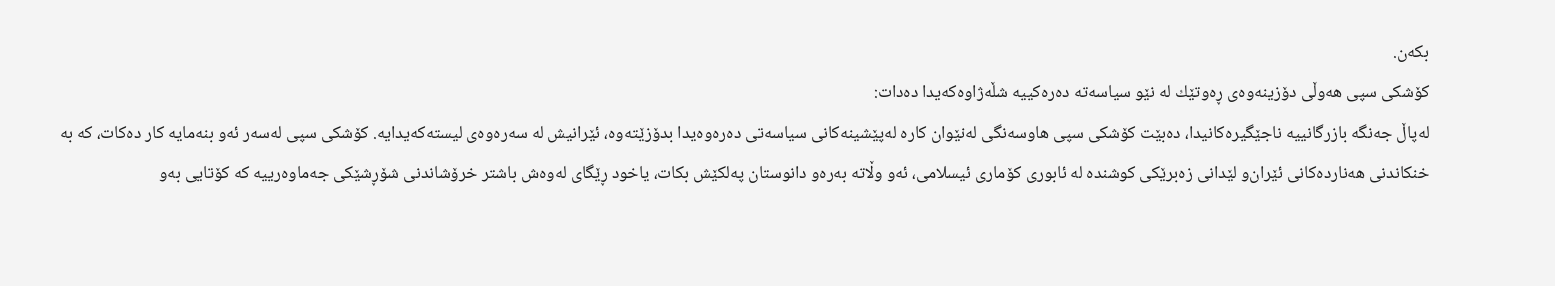بكه‌ن.
كۆشكی سپی هه‌وڵی دۆزینه‌وه‌ی ڕه‌وتێك له‌ نێو سیاسه‌ته‌ ده‌ره‌كییه‌ شڵه‌ژاوه‌كه‌یدا ده‌دات:
له‌پاڵ جه‌نگه‌ بازرگانییه‌ ناجێگیره‌كانیدا، ده‌بێت كۆشكی سپی هاوسه‌نگى له‌نێوان كاره‌ له‌پێشینه‌كانى سیاسه‌تى ده‌ره‌وه‌یدا بدۆزێته‌وه‌، ئێرانیش له‌ سه‌ره‌وه‌ی لیسته‌كه‌یدایه‌. كۆشكی سپی له‌سه‌ر ئه‌و بنه‌مایه‌ كار ده‌كات، كه‌ به‌ خنكاندنی هه‌نارده‌كانی ئێران‌و لێدانی زه‌برێكی كوشنده‌ له‌ ئابوری كۆماری ئیسلامی، ئه‌و وڵاته‌ به‌ره‌و دانوستان په‌لكێش بكات، یاخود ڕێگای له‌وه‌ش باشتر خرۆشاندنی شۆڕشێكی جه‌ماوه‌رییه‌ كه‌ كۆتایی به‌و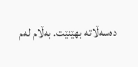ده‌سه‌ڵاته‌ بهێنێت. به‌ڵام له‌م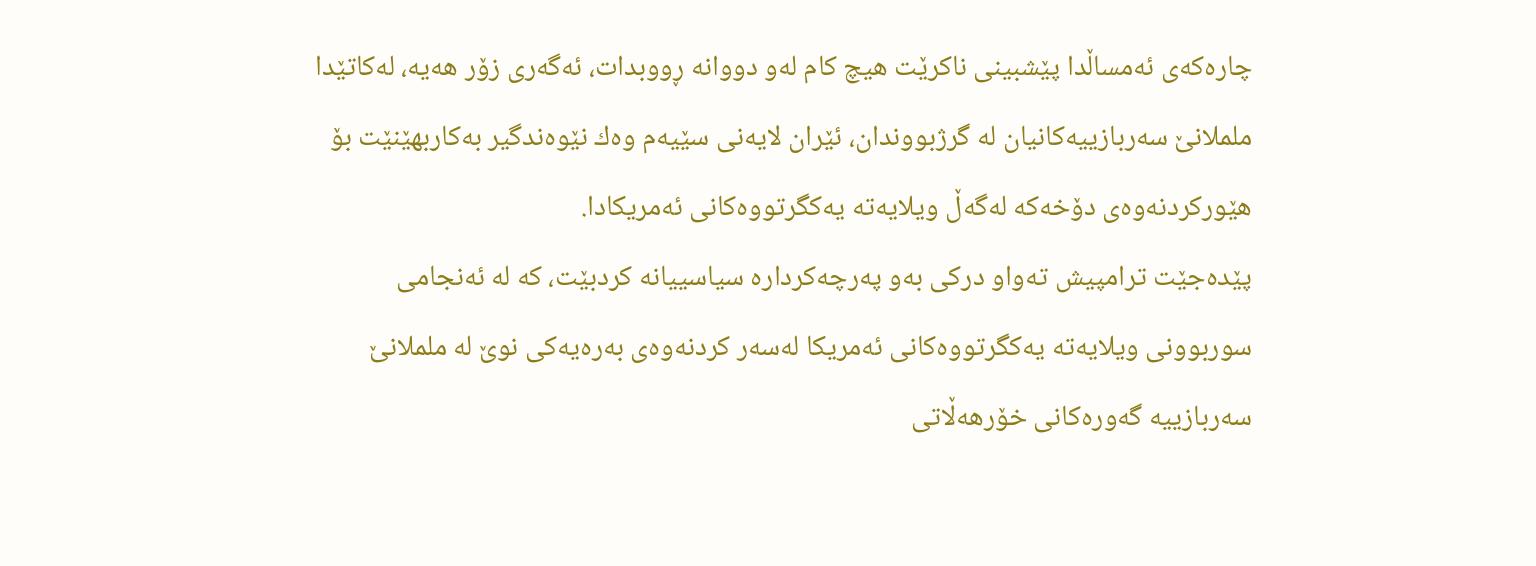چاره‌كه‌ی ئه‌مساڵدا پێشبینی ناكرێت هیچ كام له‌و دووانه‌ ڕووبدات، ئه‌گه‌ری زۆر هه‌یه‌، له‌كاتێدا ململانێ سه‌ربازییه‌كانیان له‌ گرژبووندان، ئێران لایه‌نی سێیه‌م وه‌ك نێوه‌ندگیر به‌كاربهێنێت بۆ هێوركردنه‌وه‌ی دۆخه‌كه‌ له‌گه‌ڵ ویلایه‌ته‌ یه‌كگرتووه‌كانی ئه‌مریكادا.
پێده‌جێت ترامپیش ته‌واو دركی به‌و په‌رچه‌كرداره‌ سیاسییانه‌ كردبێت، كه‌ له‌ ئه‌نجامی سوربوونی ویلایه‌ته‌ یه‌كگرتووه‌كانی ئه‌مریكا له‌سه‌ر كردنه‌وه‌ی به‌ره‌یه‌كی نوێ له‌ ململانێ سه‌ربازییه‌ گه‌وره‌كانی خۆرهه‌ڵاتی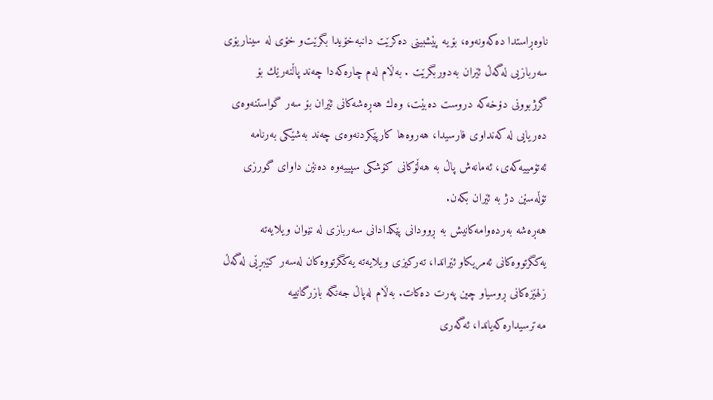ناوه‌ڕاستدا ده‌كه‌ونه‌وه‌، بۆیه‌ پێشبینی ده‌كرێت دانبه‌خۆیدا بگرێت‌و خۆی له‌ سیناریۆی سه‌ربازیی له‌گه‌ڵ ئێران به‌دوربگرێت . به‌ڵام له‌م چاره‌كه‌دا چه‌ند پاڵنه‌رێك بۆ گرژبوونی دۆخه‌كه‌ دروست ده‌بێت، وه‌ك هه‌ڕه‌شه‌كانی ئێران بۆ سه‌ر گواستنه‌وه‌ی ده‌ریایی له‌ كه‌نداوی فارسیدا، هه‌روه‌ها كارپێكردنه‌وه‌ی چه‌ند به‌شێكی به‌رنامه‌ ئه‌تۆمییه‌كه‌ی، ئه‌مانه‌ش پاڵ به‌ هه‌ڵۆكانى كۆشكی سپییه‌وه‌ ده‌نێن داوای گورزی تۆڵه‌سێن دژ به‌ ئێران بكه‌ن.
هه‌ڕه‌شه‌ به‌رده‌وامه‌كانیش به‌ ڕوودانی پێكدادانی سه‌ربازی له‌ نێوان ویلایه‌ته‌ یه‌كگرتووه‌كانی ئه‌مریكا‌و ئێراندا، ته‌ركیزی ویلایه‌ته‌ یه‌كگرتووه‌كان له‌سه‌ر كێبڕێی له‌گه‌ڵ زلهێزه‌كانی ڕوسیا‌و چین په‌رت ده‌كات. به‌ڵام له‌پاڵ جه‌نگه‌ بازرگانییه‌ مه‌ترسیداره‌كه‌یاندا، ئه‌گه‌ری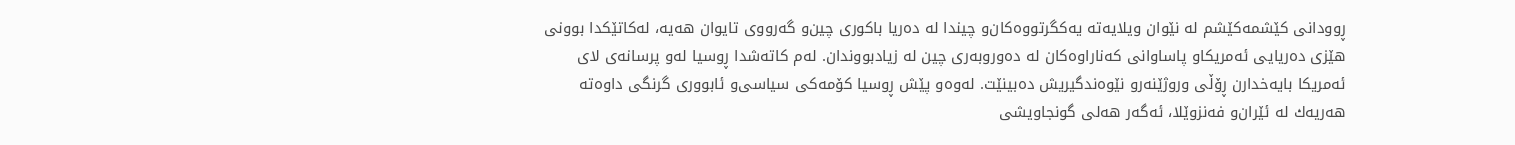ڕوودانی كێشمه‌كێشم له‌ نێوان ویلایه‌ته‌ یه‌كگرتووه‌كان‌و چیندا له‌ ده‌ریا باكوری چین‌و گه‌رووی تایوان هه‌یه‌، له‌كاتێكدا بوونی هێزی ده‌ریایی ئه‌مریكا‌و پاساوانی كه‌ناراوه‌كان له‌ ده‌وروبه‌ری چین له‌ زیادبووندان. له‌م كاته‌شدا ڕوسیا له‌و پرسانه‌ی لای ئه‌مریكا بایه‌خدارن ڕۆڵی وروژێنه‌ر‌و نێوه‌ندگیریش ده‌بینێت. له‌وه‌و پێش ڕوسیا كۆمه‌كی سیاسی‌و ئابووری گرنگی داوه‌ته‌ هه‌ریه‌ك له‌ ئێران‌و فه‌نزوێلا، ئه‌گه‌ر هه‌لی گونجاویشی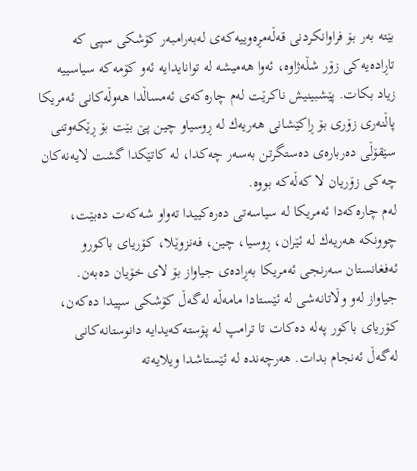بێته‌ به‌ر بۆ فراوانكردنی قه‌ڵه‌مڕه‌وییه‌كه‌ی له‌به‌رامبه‌ر كۆشكی سپی كه‌ تاڕاده‌یه‌كی زۆر شڵه‌ژاوه‌، ئه‌وا هه‌میشه‌ له‌ توانایدایه‌ ئه‌و كۆمه‌كه‌ سیاسییه‌ زیاد بكات. پێشبینیش ناكرێت له‌م چاره‌كه‌ی ئه‌مساڵدا هه‌وڵه‌كانی ئه‌مریكا پاڵنه‌ری زۆری بۆ ڕاكێشانی هه‌ریه‌ك له‌ ڕوسیا‌و چین پێ بێت بۆ ڕێكه‌وتنی سێقۆڵی ده‌رباره‌ی ده‌ستگرتن به‌سه‌ر چه‌كدا، له‌ كاتێكدا گشت لایه‌نه‌كان چه‌كی زۆریان لا كه‌ڵه‌كه‌ بووه‌.
له‌م چاره‌كه‌دا ئه‌مریكا له‌ سیاسه‌تی ده‌ره‌كییدا ته‌واو شه‌كه‌ت ده‌بێت، چوونكه‌ هه‌ریه‌ك له‌ ئێران، ڕوسیا، چین، فه‌نزوێلا، كۆریای باكور‌و ئه‌فغانستان سه‌رنجى ئه‌مریكا به‌ڕاده‌ی جیاواز بۆ لای خۆیان ده‌به‌ن.
جیاواز له‌‌و وڵاتانه‌شی له‌ ئێستادا مامه‌ڵه‌ له‌گه‌ڵ كۆشكی سپیدا ده‌كه‌ن، كۆریای باكور په‌له‌ ده‌كات تا ترامپ له‌ پۆسته‌كه‌یدایه‌ دانوستانه‌كانی له‌گه‌ڵ ئه‌نجام بدات. هه‌رچه‌نده‌ له‌ ئێستاشدا ویلایه‌ته‌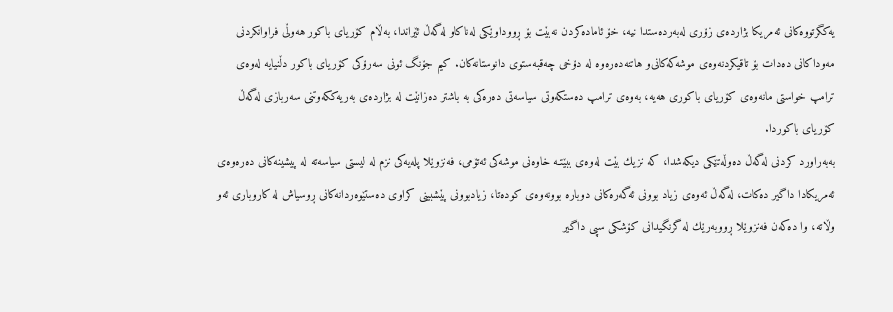یه‌كگرتووه‌كانی ئه‌مریكا بژارده‌ی زۆری له‌به‌رده‌ستدا نیه‌، خۆ ئاماده‌كردن نه‌بێت بۆ ڕووداوێكی له‌ناكاو له‌گه‌ڵ ئێراندا، به‌ڵام كۆریای باكور هه‌وڵی فراوانكردنی مه‌وداكانی ده‌دات بۆ تاقیكردنه‌وه‌ی موشه‌كه‌كانی‌و هاتنه‌ده‌ره‌وه‌ له‌ دۆخی چه‌قبه‌ستوی دانوستانه‌كان. كیم جۆنگ ئونى سه‌رۆكی كۆریای باكور دڵنیایه‌ له‌وه‌ی ترامپ خواستی مانه‌وه‌ی كۆریای باكوری هه‌یه‌، به‌وه‌ى ترامپ ده‌ستكه‌وتی سیاسه‌تی ده‌ره‌كی به‌ باشتر ده‌زانێت له‌ بژارده‌ی به‌ریه‌ككه‌وتنی سه‌ربازی له‌گه‌ڵ كۆریای باكوردا.
به‌به‌راورد كردنی له‌گه‌ڵ ده‌وڵه‌تێكی دیكه‌شدا، كه‌ نزیك بێت له‌وه‌ی ببێتـه‌ خاوه‌نی موشه‌كی ئه‌تۆمی، فه‌نزوێلا پله‌یه‌كی نزم له‌ لیستی سیاسه‌ته‌ له‌ پیشینه‌كانی ده‌ره‌وه‌ی ئه‌مریكادا داگیر ده‌كات، له‌گه‌ڵ ئه‌وه‌ی زیاد بوونی ئه‌گه‌ره‌كانی دوباره‌ بوونه‌وه‌ی كوده‌تا، زیادبوونی پێشبینی كراوی ده‌ستێوه‌ردانه‌كانی ڕوسیاش له‌ كاروباری ئه‌و وڵاته‌، وا ده‌كه‌ن فه‌نزوێلا ڕووبه‌رێك له‌ گرنگیدانى كۆشكی سپی داگیر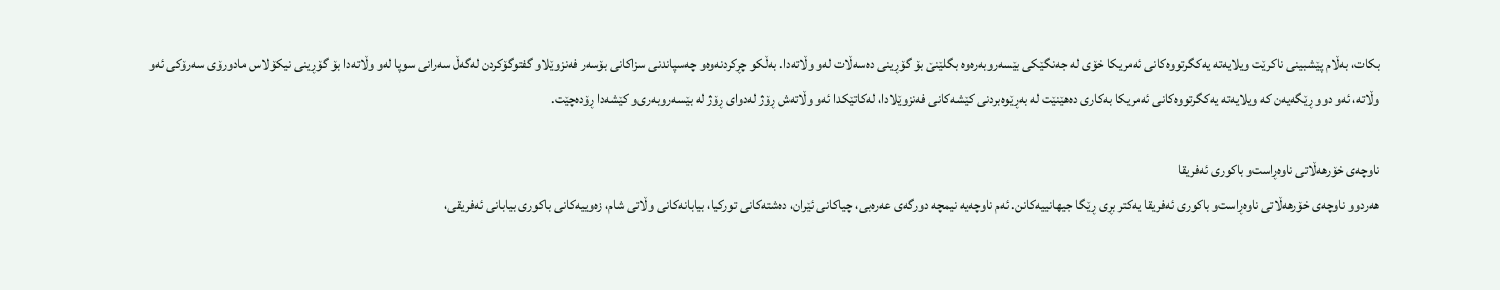بكات، به‌ڵام پێشبینی ناكرێت ویلایه‌ته‌ یه‌كگرتووه‌كانی ئه‌مریكا خۆی له‌ جه‌نگێكی بێسه‌روبه‌ره‌وه‌ بگلێنێ بۆ گۆڕینی ده‌سه‌ڵات له‌و وڵاته‌دا. به‌ڵكو چڕكردنه‌وه‌‌و چه‌سپاندنی سزاكانی بۆسه‌ر فه‌نزوێلا‌و گفتوگۆكردن له‌گه‌ڵ سه‌رانی سوپا له‌و وڵاته‌دا بۆ گۆڕینی نیكۆلاس مادورۆی سه‌رۆكی ئه‌و وڵاته‌، ئه‌و دوو ڕێگه‌یه‌ن كه‌ ویلایه‌ته‌ یه‌كگرتووه‌كانی ئه‌مریكا به‌كاری ده‌هێنێت له‌ به‌ڕێوه‌بردنی كێشه‌كانی فه‌نزوێلادا، له‌كاتێكدا ئه‌و وڵاته‌ش ڕۆژ له‌دوای ڕۆژ له‌ بێسه‌روبه‌ری‌و كێشه‌دا ڕۆده‌چێت.

ناوچه‌ی خۆرهه‌ڵاتی ناوه‌ڕاست‌و باكوری ئه‌فریقا
هه‌ردوو ناوچه‌ی خۆرهه‌ڵاتی ناوه‌ڕاست‌و باكوری ئه‌فریقا یه‌كتر بڕی ڕێگا جیهانییه‌كانن. ئه‌م ناوچه‌یه‌ نیمچه‌ دورگه‌ی عه‌ره‌بی، چیاكانی ئێران، ده‌شته‌كانی توركیا، بیابانه‌كانی وڵاتی شام، زه‌وییه‌كانی باكوری بیابانی ئه‌فریقی،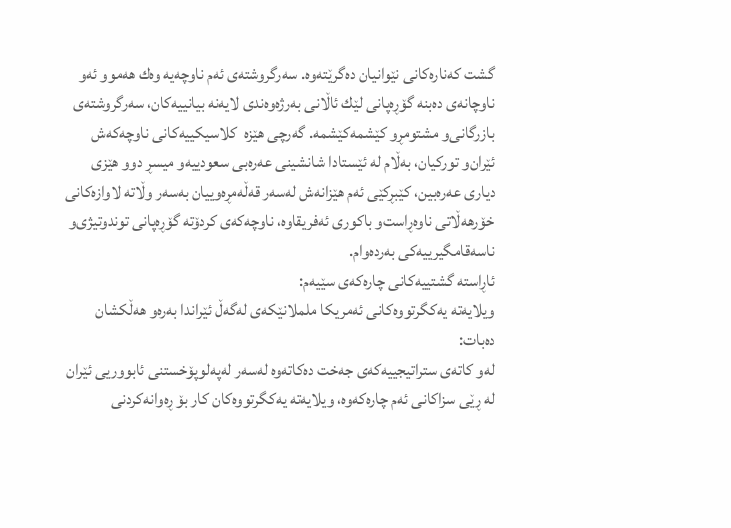گشت كه‌ناره‌كانی نێوانیان ده‌گرێته‌وه‌. سه‌رگروشته‌ی ئه‌م ناوچه‌یه‌ وه‌ك هه‌موو ئه‌و ناوچانه‌ی ده‌بنه‌ گۆڕه‌پانی لێك ئاڵانی به‌رژه‌وه‌ندی لایه‌نه‌ بیانییه‌كان، سه‌رگروشته‌ی بازرگانی‌و مشتومڕ‌و كێشمه‌كێشمه‌. گه‌رچى هێزه‌  كلاسیكییه‌كانى ناوچه‌كه‌ش ئێران‌و توركیان، به‌ڵام له‌ ئێستادا شانشینی عه‌ره‌بی سعودییه‌‌و میسڕ دوو هێزی دیاری عه‌ره‌بین، كێبڕكێی ئه‌م هێزانه‌ش له‌سه‌ر قه‌ڵه‌مڕه‌وییان به‌سه‌ر وڵاته‌ لاوازه‌كانی خۆرهه‌ڵاتی ناوه‌ڕاست‌و باكوری ئه‌فریقاوه‌، ناوچه‌كه‌ی كردۆته‌ گۆڕه‌پانی توندوتیژی‌و ناسه‌قامگیرییه‌كی به‌رده‌وام.
ئاڕاسته‌ گشتییه‌كانی چاره‌كه‌ی سێیه‌م:
ویلایه‌ته‌ یه‌كگرتووه‌كانی ئه‌مریكا ململانێكه‌ی له‌گه‌ڵ ئێراندا به‌ره‌و هه‌ڵكشان ده‌بات:
له‌و كاته‌ی ستراتیجییه‌كه‌ی جه‌خت ده‌كاته‌وه‌ له‌سه‌ر له‌په‌لوپۆخستنی ئابووریی ئێران له‌ ڕێی سزاكانی ئه‌م چاره‌كه‌وه‌، ویلایه‌ته‌ یه‌كگرتووه‌كان كار بۆ ڕه‌وانه‌كردنی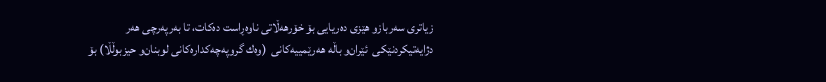زیاتری سه‌رباز‌و هێزی ده‌ریایی بۆ خۆرهه‌ڵاتی ناوه‌ڕاست ده‌كات، تا به‌رپه‌رچی هه‌ر دژایه‌تیكردنێكی  ئێران‌و باڵه‌ هه‌رێمییه‌كانی  (وه‌ك گروپه‌چه‌كداره‌كانی لوبنان‌و حیزبوڵڵا) بۆ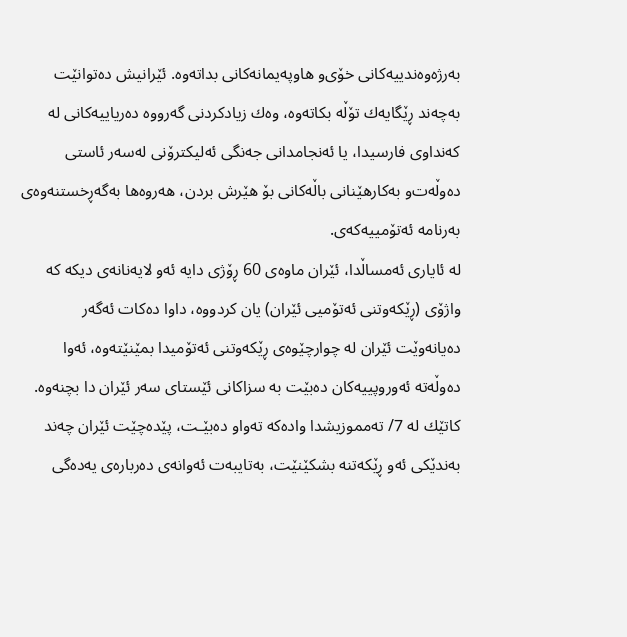به‌رژه‌وه‌ندییه‌كانی خۆی‌و هاوپه‌یمانه‌كانی بداته‌وه‌. ئێرانیش ده‌توانێت به‌چه‌ند ڕێگایه‌ك تۆڵه‌ بكاته‌وه‌، وه‌ك زیادكردنی گه‌رووه‌ ده‌ریاییه‌كانی له‌ كه‌نداوی فارسیدا، یا ئه‌نجامدانی جه‌نگی ئه‌لیكترۆنی له‌سه‌ر ئاستی ده‌وڵه‌ت‌و به‌كارهێنانی باڵه‌كانی بۆ هێرش بردن، هه‌روه‌ها به‌گه‌ڕخستنه‌وه‌ی به‌رنامه‌ ئه‌تۆمییه‌كه‌ی.
له‌ ئایاری ئه‌مساڵدا، ئێران ماوه‌ی 60 ڕۆژی دایه‌ ئه‌و لایه‌نانه‌ی دیكه‌ كه‌ واژۆی (ڕێكه‌وتنی ئه‌تۆمیی ئێران) یان كردووه‌، داوا ده‌كات ئه‌گه‌ر ده‌یانه‌وێت ئێران له‌ چوارچێوه‌ی ڕێكه‌وتنی ئه‌تۆمیدا بمێنێته‌وه‌، ئه‌وا ده‌وڵه‌ته‌ ئه‌وروپییه‌كان ده‌بێت به‌ سزاكانی ئێستای سه‌ر ئێران دا بچنه‌وه‌. كاتێك له‌ 7/ ته‌مموزیشدا واده‌كه‌ ته‌واو ده‌بێـت، پێده‌چێت ئێران چه‌ند به‌ندێكی ئه‌و ڕێكه‌تنه‌ بشكێنێت، به‌تایبه‌ت ئه‌وانه‌ی ده‌رباره‌ی یه‌ده‌گی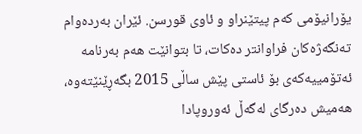یۆرانیۆمی كه‌م پیتێنراو ‌و ئاوی قورسن. ئێران به‌رده‌وام ته‌نگه‌ژه‌كان فراوانتر ده‌كات، تا بتوانێت هه‌م به‌رنامه‌ ئه‌تۆمییه‌كه‌ی بۆ ئاستی پێش ساڵی 2015 بگه‌ڕێنێته‌وه‌، هه‌میش ده‌رگای له‌گه‌ڵ ئه‌وروپادا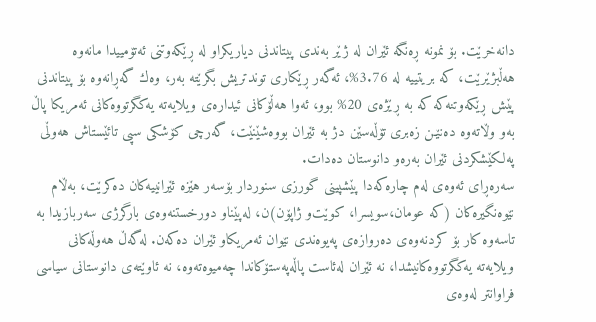دانه‌خرێت. بۆ نمونه‌ ڕه‌نگه‌ ئێران له‌ ژێر به‌ندی پیتاندنی دیاریكراو له‌ ڕێكه‌وتنی ئه‌تۆمییدا مانه‌وه‌ هه‌ڵبژێرێت، كه‌ بریتییه‌ له‌ 3.76%، ئه‌گه‌ر ڕێكاری توندتریش بگرێته‌ به‌ر، وه‌ك گه‌ڕانه‌وه‌ بۆ پیتاندنی پێش ڕێكه‌وتنه‌كه‌ كه‌ به‌ ڕێژه‌ی 20% بوو، ئه‌وا هه‌ڵۆكانى ئیداره‌ى ویلایه‌ته‌ یه‌كگرتووه‌كانی ئه‌مریكا پاڵ به‌و وڵاته‌وه‌ ده‌نێـن زه‌بری تۆڵه‌سێن دژ به‌ ئێران بووه‌شێنێت، گه‌رچی كۆشكی سپی تائێستاش هه‌وڵی په‌لكێشكردنی ئێران به‌ره‌و دانوستان ده‌دات.
سه‌ره‌ڕای ئه‌وه‌ی له‌م چاره‌كه‌دا پێشپینی گورزی سنوردار بۆسه‌ر هێزه‌ ئێرانییه‌كان ده‌كرێت، به‌ڵام نێوه‌نگیره‌كان (كه‌ عومان،سویسرا، كوێت‌و ژاپۆن)ن، له‌پێناو دورخستنه‌وه‌ى بارگرژى سه‌ربازیدا به‌ تاسه‌وه‌ كار بۆ كردنه‌وه‌ی ده‌روازه‌ی په‌یوه‌ندی نێوان ئه‌مریكا‌و ئێران ده‌كه‌ن. له‌گه‌ڵ هه‌وڵه‌كانی ویلایه‌ته‌ یه‌كگرتووه‌كانیشدا، نه‌ ئێران له‌ئاست پاڵه‌په‌ستۆكاندا چه‌میوه‌ته‌وه‌، نه‌ ئاوێته‌ی دانوستانی سیاسی فراوانتر له‌وه‌ی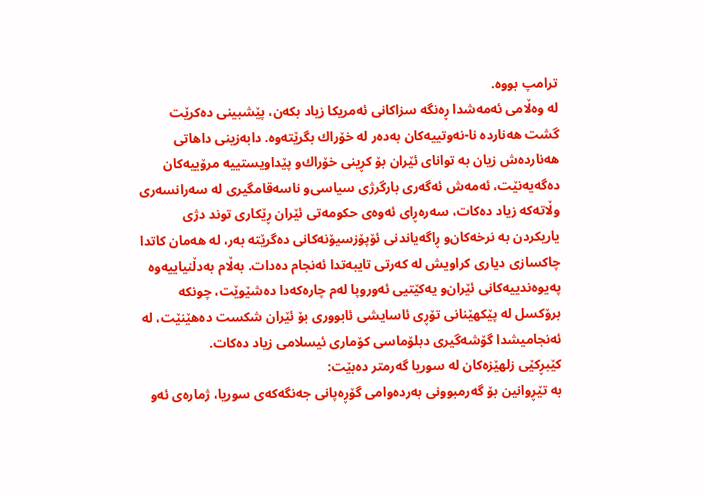ترامپ بووه‌.
له‌ وه‌ڵامی ئه‌مه‌شدا ڕه‌نگه‌ سزاكانی ئه‌مریكا زیاد بكه‌ن، پێشبینی ده‌كرێت گشت هه‌نارده‌ نا-نه‌وتییه‌كان به‌ده‌ر له‌ خۆراك بگرێته‌وه‌. دابه‌زینی داهاتی هه‌نارده‌ش زیان به‌ توانای ئێران بۆ كڕینی خۆراك‌و پێداویستییه‌ مرۆییه‌كان ده‌گه‌یه‌نێت، ئه‌مه‌ش ئه‌گه‌ری بارگرژی سیاسی‌و ناسه‌قامگیری له‌ سه‌رانسه‌ری وڵاته‌كه‌ زیاد ده‌كات، سه‌ره‌ڕای ئه‌وه‌ی حكومه‌تی ئێران ڕێكاری توند دژی یاریكردن به‌ نرخه‌كان‌و ڕاگه‌یاندنی ئۆپۆزسیۆنه‌كانی ده‌گرێته‌ به‌ر، له‌ هه‌مان كاتدا  چاكسازی دیاری كراویش له‌ كه‌رتی تایبه‌تدا ئه‌نجام ده‌دات. به‌ڵام به‌دڵنیاییه‌وه‌ په‌یوه‌ندییه‌كانی ئێران‌و یه‌كێتیی ئه‌وروپا له‌م چاره‌كه‌دا ده‌شێوێت، چونكه‌ برۆكسل له‌ پێكهێنانی تۆڕی ئاسایشی ئابووری بۆ ئێران شكست ده‌هێنێت، له‌ ئه‌نجامیشدا گۆشه‌گیری دبلۆماسی كۆماری ئیسلامی زیاد ده‌كات.
كێبڕكێی زلهێزه‌كان له‌ سوریا گه‌رمتر ده‌بێت:
به‌ تێڕوانین بۆ گه‌رمبوونی به‌رده‌وامى گۆڕه‌پانی جه‌نگه‌كه‌ی سوریا، ژماره‌ی ئه‌و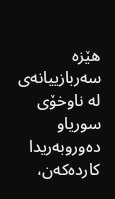هێزه‌ سه‌ربازییانه‌ی له‌ ناوخۆی سوریا‌و ده‌وروبه‌ریدا كارده‌كه‌ن،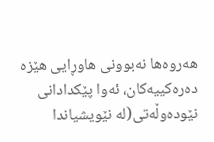هه‌روه‌ها نه‌بوونی هاوڕایی هێزه‌ ده‌ره‌كییه‌كان، ئه‌وا پێكدادانی نێوده‌وڵه‌تی(له‌ نێویشیاندا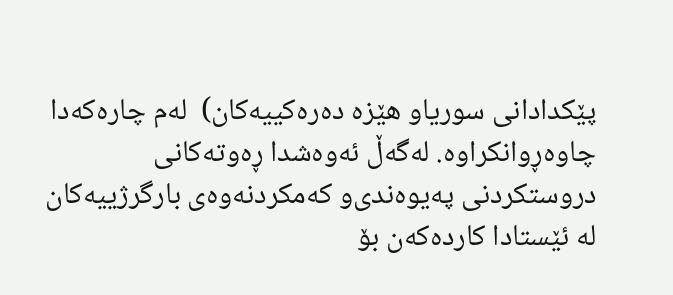پێكدادانی سوریا‌و هێزه‌ ده‌ره‌كییه‌كان)  له‌م چاره‌كه‌دا چاوه‌ڕوانكراوه‌. له‌گه‌ڵ ئه‌وه‌شدا ڕه‌وته‌كانی دروستكردنی په‌یوه‌ندی‌و كه‌مكردنه‌وه‌ی بارگرژییه‌كان له‌ ئێستادا كارده‌كه‌ن بۆ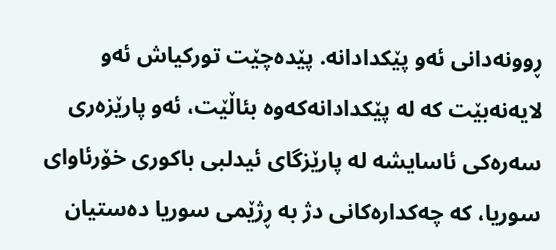ڕوونه‌دانی ئه‌و پێكدادانه‌. پێده‌چێت توركیاش ئه‌و لایه‌نه‌بێت كه‌ له‌ پێكدادانه‌كه‌وه‌ بئاڵێت، ئه‌و پارێزه‌ری سه‌ره‌كی ئاسایشه‌ له‌ پارێزگای ئیدلبی باكوری خۆرئاوای سوریا، كه‌ چه‌كداره‌كانی دژ به‌ ڕژێمی سوریا ده‌ستیان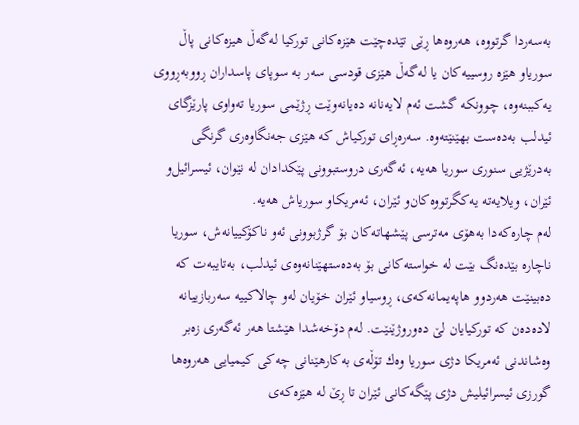به‌سه‌ردا گرتووه‌، هه‌روه‌ها ڕێی تێده‌چێت هێزه‌كانی توركیا له‌گه‌ڵ هیزه‌كانی پاڵ سوریا‌و هێزه‌ روسییه‌كان یا له‌گه‌ڵ هێزی قودسی سه‌ر به‌ سوپای پاسداران ڕووبه‌ڕووی یه‌كببنه‌وه‌، چوونكه‌ گشت ئه‌م لایه‌نانه‌ ده‌یانه‌وێت ڕژێمی سوریا ته‌واوى پارێزگای ئیدلب به‌ده‌ست بهێنێته‌وه‌. سه‌ره‌ڕای توركیاش كه‌ هێزی جه‌نگاوه‌ری گرنگی به‌درێژیی سنوری سوریا هه‌یه‌، ئه‌گه‌ری دروستبوونی پێكدادان له‌ نێوان، ئیسرائیل‌و ئێران، ویلایه‌ته‌ یه‌كگرتووه‌كان‌و ئێران، ئه‌مریكا‌و سوریاش هه‌یه‌.
له‌م چاره‌كه‌دا به‌هۆی مه‌ترسی پێشهاته‌كان بۆ گرژبوونی ئه‌و ناكۆكییانه‌ش، سوریا ناچاره‌ بێده‌نگ بێت له‌ خواسته‌كانی بۆ به‌ده‌ستهێنانه‌وه‌ی ئیدلب، به‌تایبه‌ت كه‌ ده‌بینێت هه‌ردوو هاپه‌یمانه‌كه‌ی، ڕوسیا‌و ئێران خۆیان له‌‌و چالاكییه‌ سه‌ربازییانه‌ لاده‌ده‌ن كه‌ توركیایان لێ ده‌وروژێنێت. له‌م دۆخه‌شدا هێشتا هه‌ر ئه‌گه‌ری زه‌بر وه‌شاندنی ئه‌مریكا دژی سوریا وه‌ك تۆڵه‌ی به‌كارهێنانی چه‌كی كیمیایی هه‌روه‌ها گورزی ئیسرائیلیش دژی پێگه‌كانی ئێران تا ڕێ له‌ هێزه‌كه‌ی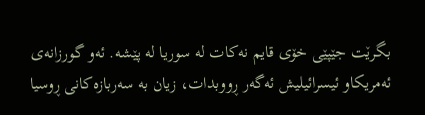بگرێت جێپێی خۆی قایم نه‌كات له‌ سوریا له‌ پێشه‌. ئه‌و گورزانه‌ی ئه‌مریكا‌و ئیسرائیلیش ئه‌گه‌ر ڕووبدات، زیان به‌ سه‌ربازه‌كانی ڕوسیا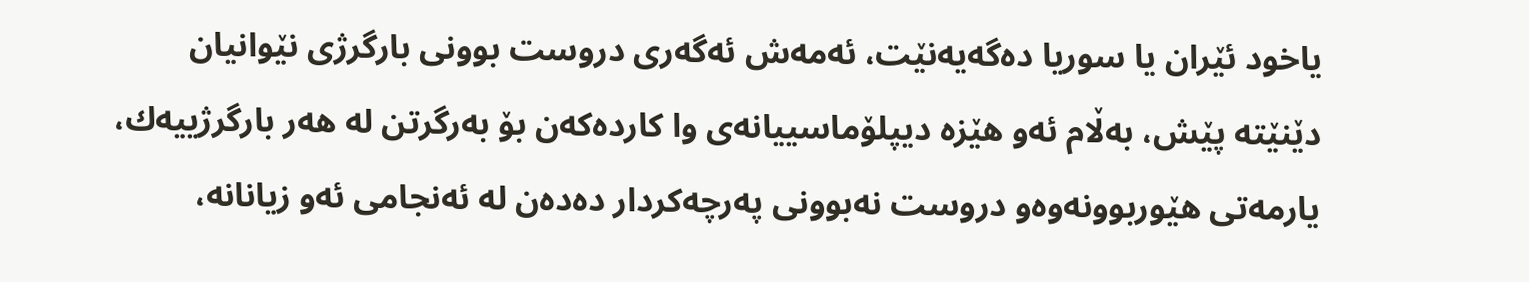یاخود ئێران یا سوریا ده‌گه‌یه‌نێت، ئه‌مه‌ش ئه‌گه‌ری دروست بوونی بارگرژی نێوانیان دێنێته‌ پێش، به‌ڵام ئه‌و هێزه‌ دیپلۆماسییانه‌ی وا كارده‌كه‌ن بۆ به‌رگرتن له‌ هه‌ر بارگرژییه‌ك، یارمه‌تی هێوربوونه‌وه‌‌و دروست نه‌بوونی په‌رچه‌كردار ده‌ده‌ن له‌ ئه‌نجامى ئه‌و زیانانه‌،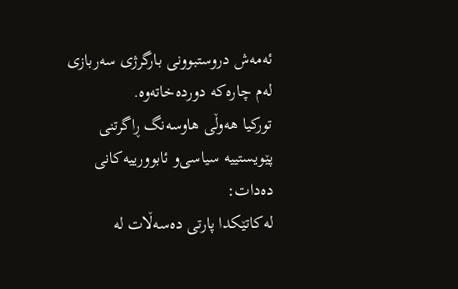ئه‌مه‌ش دروستبوونی بارگرژی سه‌ربازی له‌م چاره‌كه‌ دورده‌خاته‌وه‌.
توركیا هه‌وڵی هاوسه‌نگ ڕاگرتنی پێویستییه‌ سیاسی‌و ئابوورییه‌كانی ده‌دات:
له‌كاتێكدا پارتی ده‌سه‌ڵات له‌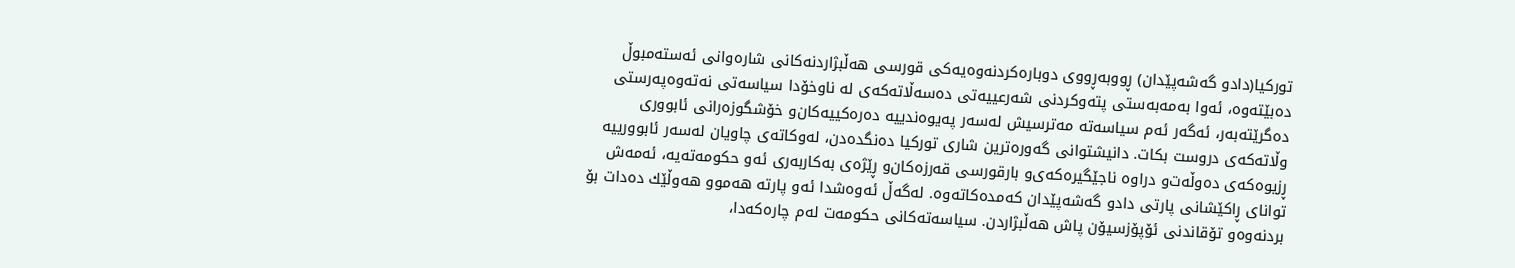توركیا(داد‌و گه‌شه‌پێدان) ڕووبه‌ڕووی دوباره‌كردنه‌وه‌یه‌كی قورسی هه‌ڵبژاردنه‌كانی شاره‌وانی ئه‌سته‌مبوڵ ده‌بێته‌وه‌، ئه‌وا به‌مه‌به‌ستی پته‌وكردنی شه‌رعییه‌تی ده‌سه‌ڵاته‌كه‌ی له‌ ناوخۆدا سیاسه‌تی نه‌ته‌وه‌په‌رستی ده‌گرێته‌به‌ر، ئه‌گه‌ر ئه‌م سیاسه‌ته‌ مه‌ترسیش له‌سه‌ر په‌یوه‌ندییه‌ ده‌ره‌كییه‌كان‌و خۆشگوزه‌رانی ئابووری وڵاته‌كه‌ی دروست بكات. دانیشتوانی گه‌وره‌ترین شاری توركیا ده‌نگده‌دن، له‌وكاته‌ی چاویان له‌سه‌ر ئابوورییه‌ ڕزیوه‌كه‌ی ده‌وڵه‌ت‌و دراوه‌ ناجێگیره‌كه‌ی‌و بارقورسی قه‌رزه‌كان‌و ڕێژه‌ی به‌كاربه‌ری ئه‌و حكومه‌ته‌یه‌، ئه‌مه‌ش توانای ڕاكێشانی پارتی داد‌و گه‌شه‌پێدان كه‌مده‌كاته‌وه‌. له‌گه‌ڵ ئه‌وه‌شدا ئه‌و پارته‌ هه‌موو هه‌وڵێك ده‌دات بۆ بردنه‌وه‌‌و تۆقاندنی ئۆپۆزسیۆن پاش هه‌ڵبژاردن. سیاسه‌ته‌كانی حكومه‌ت له‌م چاره‌كه‌دا،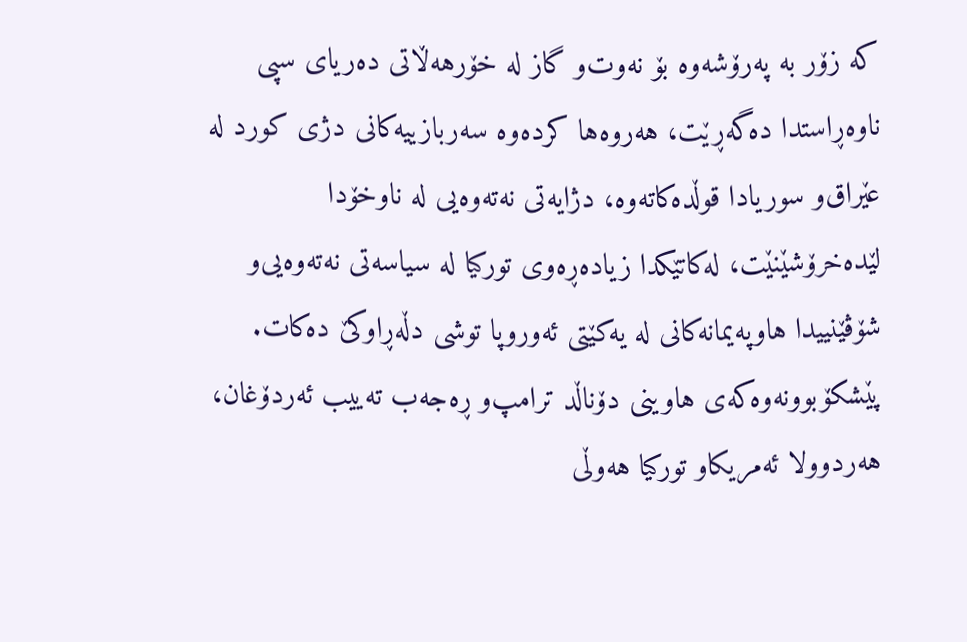كه‌ زۆر به‌ په‌رۆشه‌وه‌ بۆ نه‌وت‌و گاز له‌ خۆرهه‌ڵاتی ده‌ریای سپی ناوه‌ڕاستدا ده‌گه‌ڕێت، هه‌روه‌ها كرده‌وه‌ سه‌ربازییه‌كانی دژی كورد له‌ عێراق‌و سوریادا قوڵده‌كاته‌وه‌، دژایه‌تی نه‌ته‌وه‌یی له‌ ناوخۆدا لێده‌خرۆشێنێت، له‌كاتێكدا زیاده‌ڕه‌وی توركیا له‌ سیاسه‌تی نه‌ته‌وه‌یی‌و شۆڤێنییدا هاوپه‌یمانه‌كانی له‌ یه‌كێتی ئه‌وروپا توشی دڵه‌ڕاوكێ ده‌كات.
پێشكۆبوونه‌وه‌كه‌ی هاوینی دۆناڵد ترامپ‌و ڕه‌جه‌ب ته‌ییب ئه‌ردۆغان، هه‌ردوولا ئه‌مریكا‌و توركیا هه‌وڵی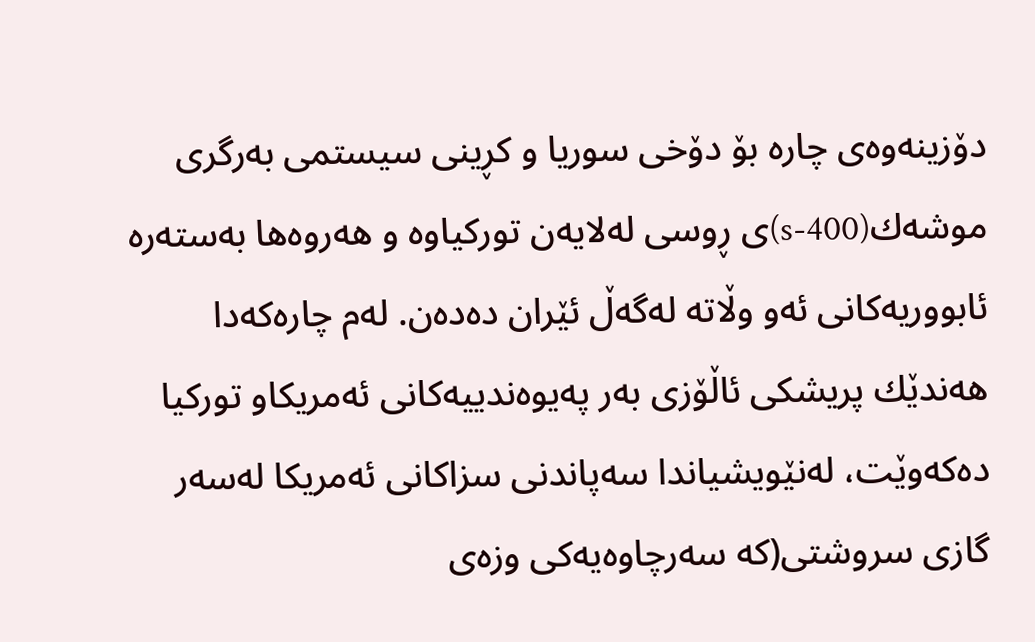دۆزینه‌وه‌ی چاره‌ بۆ دۆخی سوریا و كڕینی سیستمی به‌رگری موشه‌ك(s-400)ی ڕوسی له‌لایه‌ن توركیاوه‌ و هه‌روه‌ها به‌سته‌ره‌ ئابووریه‌كانی ئه‌و وڵاته‌ له‌گه‌ڵ ئێران ده‌ده‌ن. له‌م چاره‌كه‌دا  هه‌ندێك پریشكی ئاڵۆزی به‌ر په‌یوه‌ندییه‌كانی ئه‌مریكا‌و توركیا ده‌كه‌وێت، له‌نێویشیاندا سه‌پاندنی سزاكانی ئه‌مریكا له‌سه‌ر گازی سروشتی(كه‌ سه‌رچاوه‌یه‌كی وزه‌ی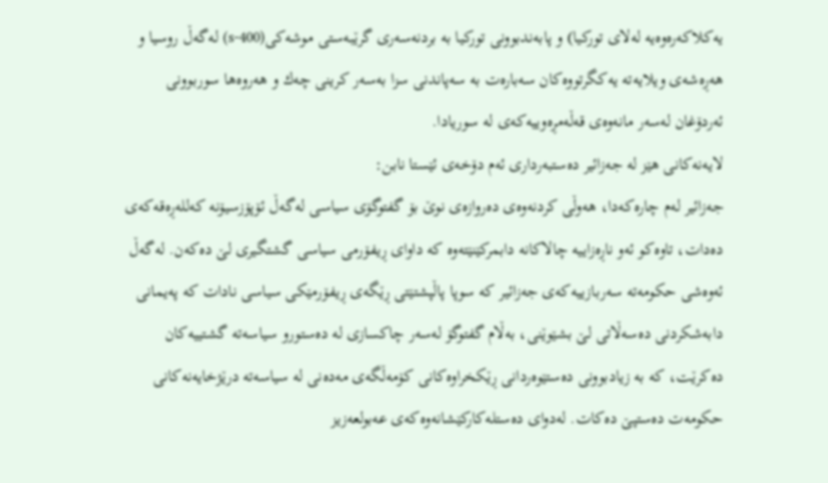یه‌كلاكه‌ره‌وه‌یه‌ له‌لای توركیا) و پابه‌ندبوونی توركیا به‌ بردنه‌سه‌ری گرێبه‌ستی موشه‌كی(s-400) له‌گه‌ڵ روسیا و هه‌ڕه‌شه‌ی ویلایه‌ته‌ یه‌كگرتووه‌كان سه‌باره‌ت به‌ سه‌پاندنی سزا به‌سه‌ر كرینی چه‌ك و هه‌روه‌ها سوربوونی ئه‌ردۆغان له‌سه‌ر مانه‌وه‌ی قه‌ڵه‌مڕه‌وییه‌كه‌ی له‌ سوریادا.
لایه‌نه‌كانی هێز له‌ جه‌زائیر ده‌ستبه‌رداری ئه‌م دۆخه‌ی ئێستا نابن:
جه‌زائیر له‌م چاره‌كه‌دا، هه‌وڵی كردنه‌وه‌ی ده‌روازه‌ی نوێ بۆ گفتوگۆی سیاسی له‌گه‌ڵ ئۆپۆزسیۆنه‌ كه‌لله‌ڕه‌قه‌كه‌ی ده‌دات، تاوه‌كو ئه‌و ناڕه‌زاییه‌ چالاكانه‌ دابمركێنێته‌وه‌ كه‌ داوای ڕیفۆرمی سیاسی گشتگیری لێ ده‌كه‌ن. له‌گه‌ڵ ئه‌وه‌شی حكومه‌ته‌ سه‌ربازییه‌كه‌ی جه‌زائیر كه‌ سوپا پاڵپشتێتی ڕێگه‌ی ڕیفۆرمێكی سیاسی نادات كه‌ په‌یمانی دابه‌شكردنی ده‌سه‌ڵاتی لێ بشێوێنی، به‌ڵام گفتوگۆ له‌سه‌ر چاكسازی له‌ ده‌ستور‌و سیاسه‌ته‌ گشتییه‌كان ده‌كرێت، كه‌ به‌ زیادبوونی ده‌ستێوه‌ردانی ڕێكخراوه‌كانی كۆمه‌ڵگه‌ی مه‌ده‌نی له‌ سیاسه‌ته‌ درێژخایه‌نه‌كانی حكومه‌ت ده‌ستپێ ده‌كات. له‌دوای ده‌ستله‌كاركێشانه‌وه‌كه‌ی عه‌بولعه‌زیز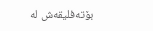بۆته‌فلیقه‌ش له‌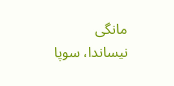مانگی نیساندا، سوپا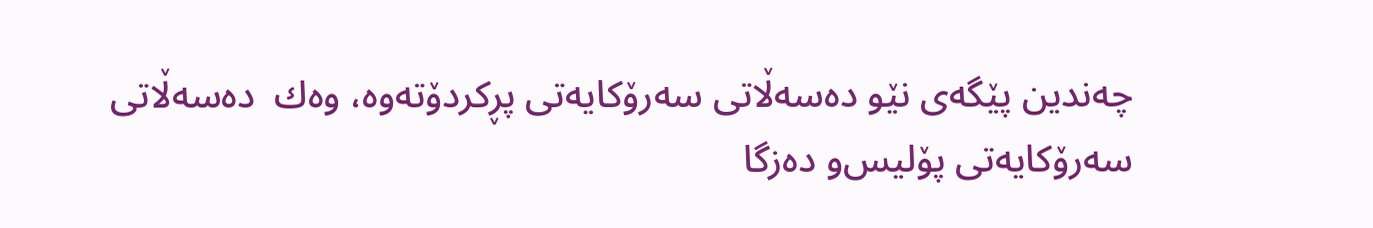چه‌ندین پێگه‌ی نێو ده‌سه‌ڵاتی سه‌رۆكایه‌تى پڕكردۆته‌وه‌، وه‌ك  ده‌سه‌ڵاتی سه‌رۆكایه‌تی پۆلیس‌و ده‌زگا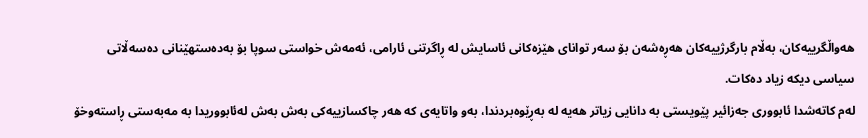هه‌واڵگرییه‌كان، به‌ڵام بارگرژییه‌كان هه‌ڕه‌شه‌ن بۆ سه‌ر توانای هێزه‌كانی ئاسایش له‌ ڕاگرتنی ئارامی، ئه‌مه‌ش خواستی سوپا بۆ به‌ده‌ستهێنانی ده‌سه‌ڵاتی سیاسی دیكه‌ زیاد ده‌كات.
له‌م كاته‌شدا ئابووری جه‌زائیر پێویستی به‌ دانایی زیاتر هه‌یه‌ له‌ به‌ڕێوه‌بردندا، به‌و واتایه‌ی كه‌ هه‌ر چاكسازییه‌كی به‌ش به‌ش له‌ئابووریدا به‌ مه‌به‌ستی ڕاسته‌وخۆ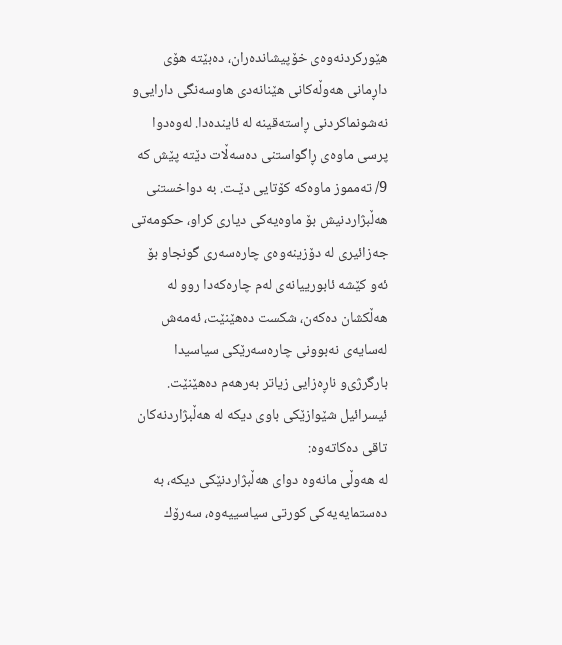هێوركردنه‌وه‌ی خۆپیشانده‌ران، ده‌بێته‌ هۆی داڕمانی هه‌وڵه‌كانی هێنانه‌دی هاوسه‌نگی دارایی‌و نه‌شونماكردنی ڕاسته‌قینه‌ له‌ ئاینده‌دا. له‌وه‌دوا پرسی ماوه‌ی ڕاگواستنی ده‌سه‌ڵات دێته‌ پێش كه‌ 9/ ته‌مموز ماوه‌كه‌ كۆتایی دێـت. به‌ دواخستنی هه‌ڵبژاردنیش بۆ ماوه‌یه‌كی دیاری كراو، حكومه‌تی جه‌زائیری له‌ دۆزینه‌وه‌ى چاره‌سه‌ری گونجاو بۆ ئه‌و كێشه‌ ئابورییانه‌ی له‌م چاره‌كه‌دا روو له‌ هه‌ڵكشان ده‌كه‌ن، شكست ده‌هێنێت، ئه‌مه‌ش له‌سایه‌ى نه‌بوونى چاره‌سه‌رێكى سیاسیدا بارگرژی‌و ناڕه‌زایی زیاتر به‌رهه‌م ده‌هێنێت.
ئیسرائیل شێوازێكی باوی دیكه‌ له‌ هه‌ڵبژاردنه‌كان تاقی ده‌كاته‌وه‌:
له‌ هه‌وڵى مانه‌وه‌ دوای هه‌ڵبژاردنێكی دیكه‌، به‌ ده‌ستمایه‌یه‌كی كورتی سیاسییه‌وه‌، سه‌رۆك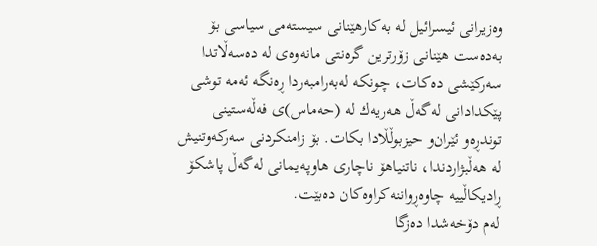وه‌زیرانی ئیسرائیل له‌ به‌كارهێنانی سیسته‌می سیاسی بۆ به‌ده‌ست هێنانی زۆرترین گره‌نتی مانه‌وه‌ی له‌ ده‌سه‌ڵاتدا سه‌ركێشی ده‌كات، چونكه‌ له‌به‌رامبه‌ردا ڕه‌نگه‌ ئه‌مه‌ توشی پێكدادانی له‌گه‌ڵ هه‌ریه‌ك له‌ (حه‌ماس)ی فه‌ڵه‌ستینی توندڕه‌و ئێران‌و حیزبوڵڵادا بكات. بۆ زامنكردنى سه‌ركه‌وتنیش له‌ هه‌ڵبژاردندا، ناتنیاهۆ ناچاری هاوپه‌یمانی له‌گه‌ڵ پاشكۆ ڕادیكاڵییه‌ چاوه‌ڕواننه‌كراوه‌كان ده‌بێت.
له‌م دۆخه‌شدا ده‌زگا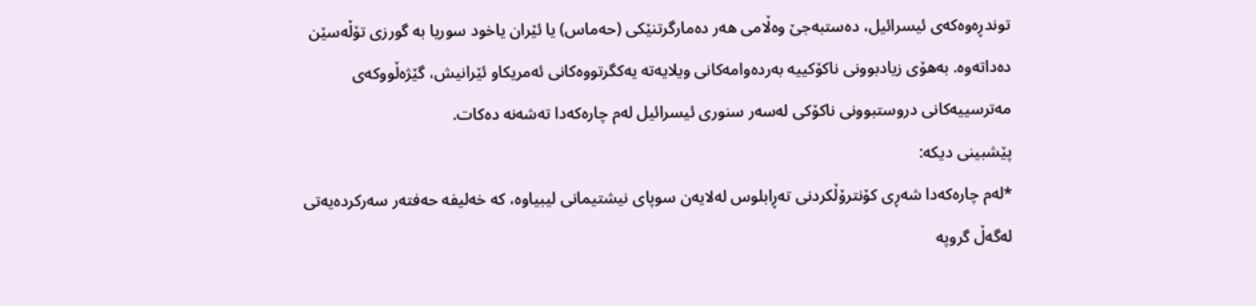توندڕه‌وه‌كه‌ی ئیسرائیل، ده‌ستبه‌جێ وه‌ڵامی هه‌ر ده‌مارگرتنێكى (حه‌ماس) یا ئێران یاخود سوریا به‌ گورزی تۆڵه‌سێن ده‌داته‌وه‌. به‌هۆی زیادبوونی ناكۆكییه‌ به‌رده‌وامه‌كانی ویلایه‌ته‌ یه‌كگرتووه‌كانی ئه‌مریكا‌و ئێرانیش، گێژه‌ڵووكه‌ی مه‌ترسییه‌كانی دروستبوونی ناكۆكی له‌سه‌ر سنوری ئیسرائیل له‌م چاره‌كه‌دا ته‌شه‌نه‌ ده‌كات.
پێشبینی دیكه‌:
*له‌م چاره‌كه‌دا شه‌ڕى كۆنترۆڵكردنى ته‌ڕابلوس له‌لایه‌ن سوپای نیشتیمانی لیبیاوه‌، كه‌ خه‌لیفه‌ حه‌فته‌ر سه‌ركرده‌یه‌تی له‌گه‌ڵ گروپه‌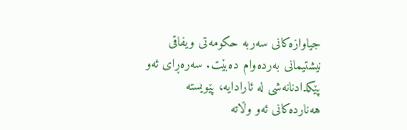جیاوازه‌كانی سه‌ربه‌ حكومه‌تی ویفاقی نیشتیمانی به‌رده‌وام ده‌بێت. سه‌ره‌ڕای ئه‌و پێكدادنانه‌شی له‌ ئارادایه‌، پێویسته‌ هه‌نارده‌كانی ئه‌و وڵاته‌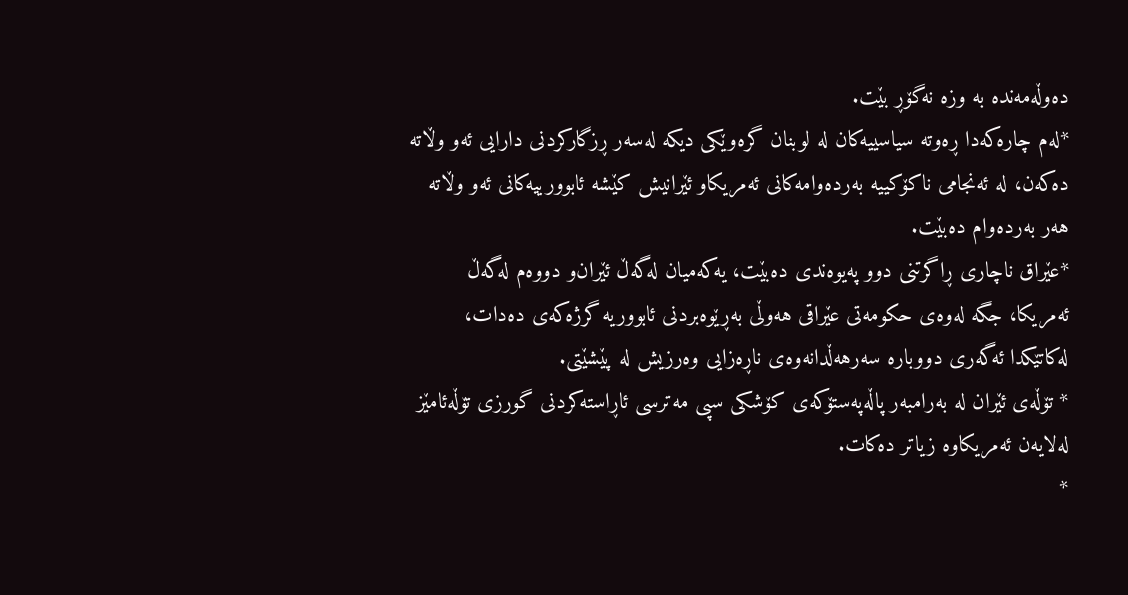ده‌وڵه‌مه‌نده‌ به‌ وزه‌ نه‌گۆڕ بێت.
*له‌م چاره‌كه‌دا ڕه‌وته‌ سیاسییه‌كان له‌ لوبنان گره‌وێكی دیكه‌ له‌سه‌ر ڕزگاركردنی دارایی ئه‌و وڵاته‌ ده‌كه‌ن، له‌ ئه‌نجامی ناكۆكییه‌ به‌رده‌وامه‌كانی ئه‌مریكا‌و ئێرانیش كێشه‌ ئابوورییه‌كانی ئه‌و وڵاته‌ هه‌ر به‌رده‌وام ده‌بێت.
*عێراق ناچاری ڕاگرتنی دوو په‌یوه‌ندی ده‌بێت، یه‌كه‌میان له‌گه‌ڵ ئێران‌و دووه‌م له‌گه‌ڵ ئه‌مریكا، جگه‌ له‌وه‌ى حكومه‌تی عێراقی هه‌وڵی به‌ڕێوه‌بردنی ئابووریه‌ گرژه‌كه‌ی ده‌دات، له‌كاتێكدا ئه‌گه‌ری دووباره‌ سه‌رهه‌ڵدانه‌وه‌ی ناڕه‌زایی وه‌رزیش له‌ پێشێتی.
* تۆڵه‌ی ئێران له‌ به‌رامبه‌ر پاڵه‌په‌ستۆكه‌ی كۆشكى سپى مه‌ترسی ئاڕاسته‌كردنی گورزی تۆڵه‌ئامێز له‌لایه‌ن ئه‌مریكاوه‌ زیاتر ده‌كات.
*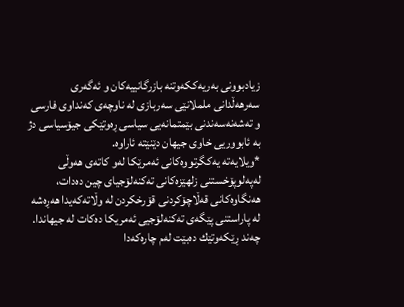زیادبوونی به‌ریه‌ككه‌وتنه‌ بازرگانییه‌كان و ئه‌گه‌رى سه‌رهه‌ڵدانی ململانێی سه‌ربازی له‌ ناوچه‌ی كه‌نداوی فارسی و ته‌شه‌نه‌سه‌ندنی بێمتمانه‌یی سیاسی ڕه‌وتێكی جیۆسیاسی دژ به‌ ئابووریى خاوى جیهان دێنێته‌ ئاراوه‌.
*ویلایه‌ته‌ یه‌كگرتووه‌كانی ئه‌مرێكا له‌و كاته‌ی هه‌وڵی له‌په‌لوپۆخستنی زلهێزه‌كانی ته‌كنه‌لۆجیای چین ده‌دات، هه‌نگاوه‌كانی قه‌ڵاچۆكردنی قۆرخكردن له‌ وڵاته‌كه‌یدا هه‌ڕه‌شه‌ له‌ پاراستنی پێگه‌ی ته‌كنه‌لۆجیی ئه‌مریكا ده‌كات له‌ جیهاندا.
چه‌ند ڕێكه‌وتێك ده‌بێت له‌م چاره‌كه‌دا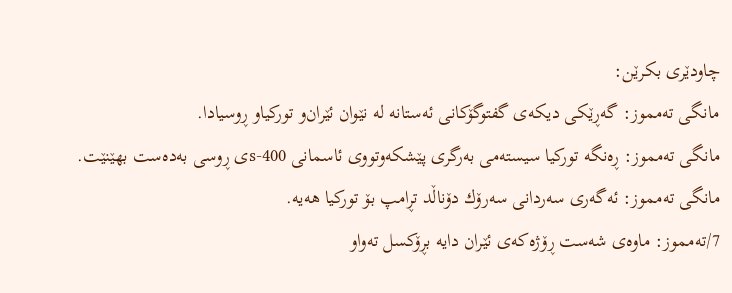چاودێری بكرێن:
مانگی ته‌مموز: گه‌ڕێكى دیكه‌ی گفتوگۆكانی ئه‌ستانه‌ له‌ نێوان ئێران‌و توركیا‌و ڕوسیادا.
مانگی ته‌مموز: ڕه‌نگه‌ توركیا سیسته‌می به‌رگری پێشكه‌وتووی ئاسمانی s-400ی ڕوسی به‌ده‌ست بهێنێت.
مانگی ته‌مموز: ئه‌گه‌ری سه‌ردانی سه‌رۆك دۆناڵد تڕامپ بۆ توركیا هه‌یه‌.
7/ته‌مموز: ماوه‌ی شه‌ست ڕۆژه‌كه‌ی ئێران دایه‌ بڕۆكسل ته‌واو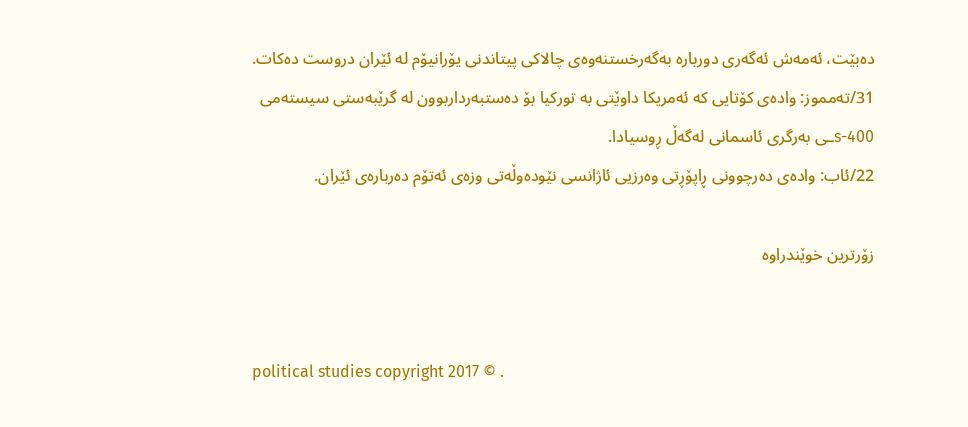ده‌بێت، ئه‌مه‌ش ئه‌گه‌ری دورباره‌ به‌گه‌رخستنه‌وه‌ی چالاكی پیتاندنی یۆرانیۆم له‌ ئێران دروست ده‌كات.
31/ته‌مموز: واده‌ی كۆتایی كه‌ ئه‌مریكا داوێتی به‌ توركیا بۆ ده‌ستبه‌رداربوون له‌ گرێبه‌ستی سیسته‌می s-400ـى به‌رگری ئاسمانی له‌گه‌ڵ ڕوسیادا.
22/ئاب: واده‌ی ده‌رچوونی ڕاپۆڕتی وه‌رزیی ئاژانسی نێوده‌وڵه‌تی وزه‌ى ئه‌تۆم ده‌رباره‌ی ئێران.

زۆرترین خوێندراوە


political studies copyright 2017 © .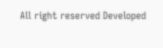All right reserved Developed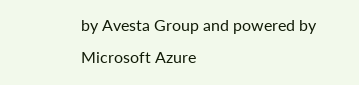by Avesta Group and powered by Microsoft Azure